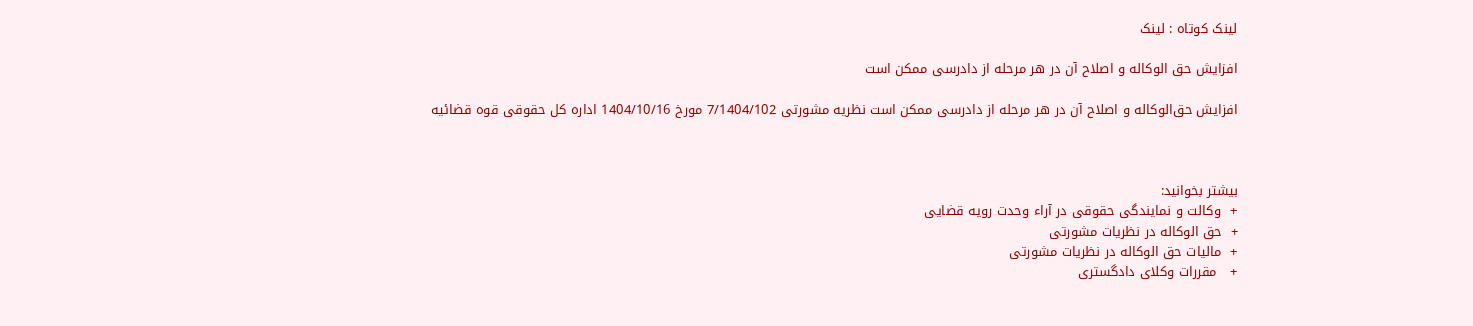لینک کوتاه : لینک

افزایش حق الوکاله و اصلاح آن در هر مرحله از دادرسی ممکن است

افزایش حق‌الوکاله و اصلاح آن در هر مرحله از دادرسی ممکن است نظریه مشورتی 7/1404/102 مورخ 1404/10/16 اداره کل حقوقی قوه قضائیه



بیشتر بخوانید:
+  وکالت و نمایندگی حقوقی در آراء وحدت رویه قضایی
+  حق الوکاله در نظریات مشورتی
+  مالیات حق الوکاله در نظریات مشورتی
+   مقررات وکلای دادگستری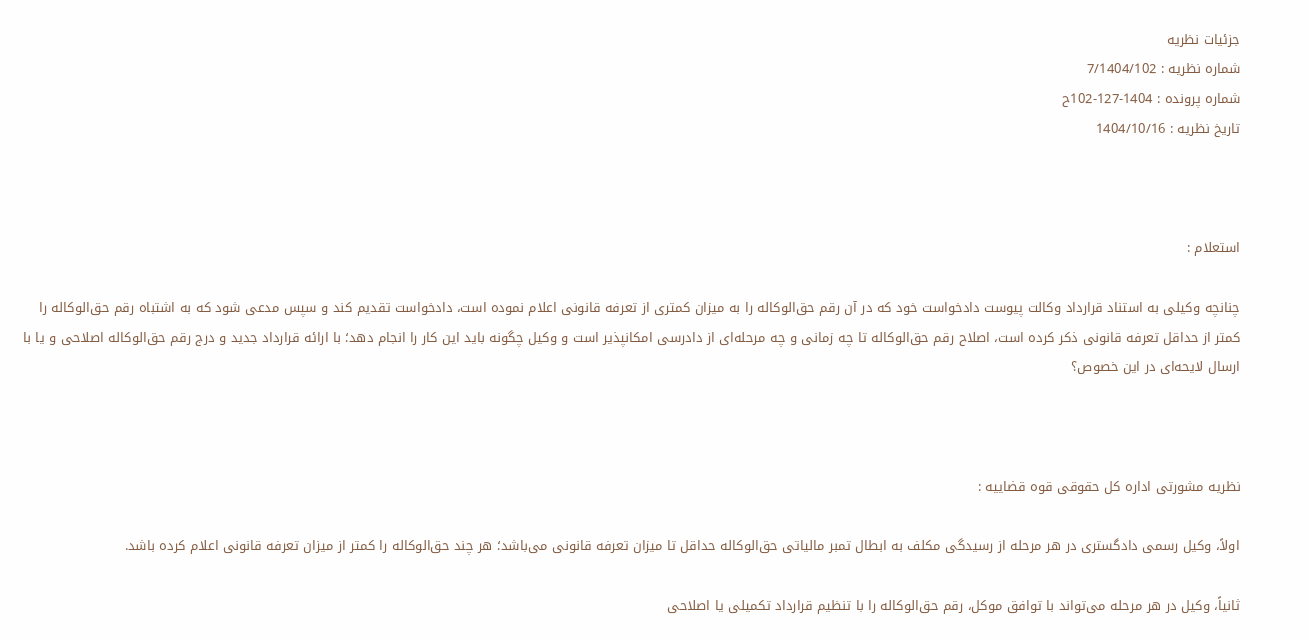جزئیات نظریه
شماره نظریه : 7/1404/102
شماره پرونده : 1404-127-102ح
تاریخ نظریه : 1404/10/16



استعلام :

چنانچه وکیلی به استناد قرارداد وکالت پیوست دادخواست خود که در آن رقم حق‌الوکاله را به میزان کمتری از تعرفه قانونی اعلام نموده است، دادخواست تقدیم کند و سپس مدعی شود که به اشتباه رقم حق‌الوکاله را کمتر از حداقل تعرفه قانونی ذکر کرده است، اصلاح رقم حق‌الوکاله تا چه زمانی و چه مرحله‌‌ای از دادرسی امکانپذیر است و وکیل چگونه باید این کار را انجام دهد؛ با ارائه قرارداد جدید و درج رقم حق‌الوکاله اصلاحی و یا با ارسال لایحه‌ای در این خصوص؟



نظریه مشورتی اداره کل حقوقی قوه قضاییه :

اولاً، وکیل رسمی دادگستری در هر مرحله از رسیدگی مکلف به ابطال تمبر مالیاتی حق‌الوکاله حداقل تا میزان تعرفه قانونی می‌باشد؛ هر چند حق‌الوکاله را کمتر از میزان تعرفه قانونی اعلام کرده باشد.

ثانیاً، وکیل در هر مرحله می‌تواند با توافق موکل، رقم حق‌الوکاله را با تنظیم قرارداد تکمیلی یا اصلاحی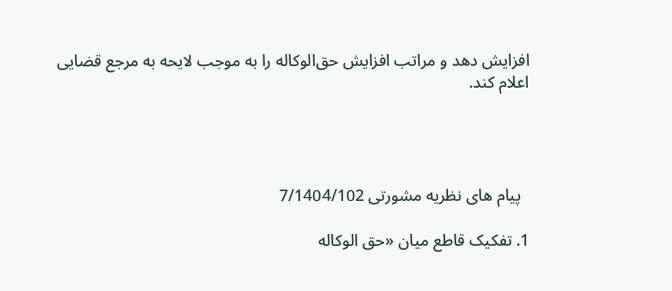افزایش دهد و مراتب افزایش حق‌الوکاله را به موجب لایحه به مرجع قضایی اعلام کند.




  پیام های نظریه مشورتی 7/1404/102

1. تفکیک قاطع میان «حق الوکاله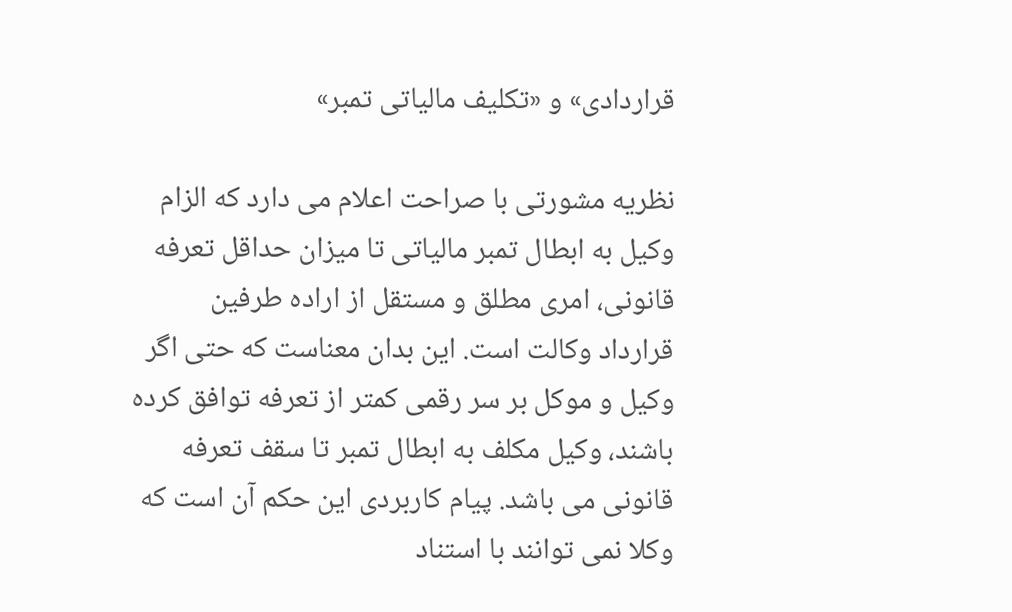قراردادی» و «تکلیف مالیاتی تمبر»

نظریه مشورتی با صراحت اعلام می دارد که الزام وکیل به ابطال تمبر مالیاتی تا میزان حداقل تعرفه قانونی، امری مطلق و مستقل از اراده طرفین قرارداد وکالت است. این بدان معناست که حتی اگر وکیل و موکل بر سر رقمی کمتر از تعرفه توافق کرده باشند، وکیل مکلف به ابطال تمبر تا سقف تعرفه قانونی می باشد. پیام کاربردی این حکم آن است که وکلا نمی توانند با استناد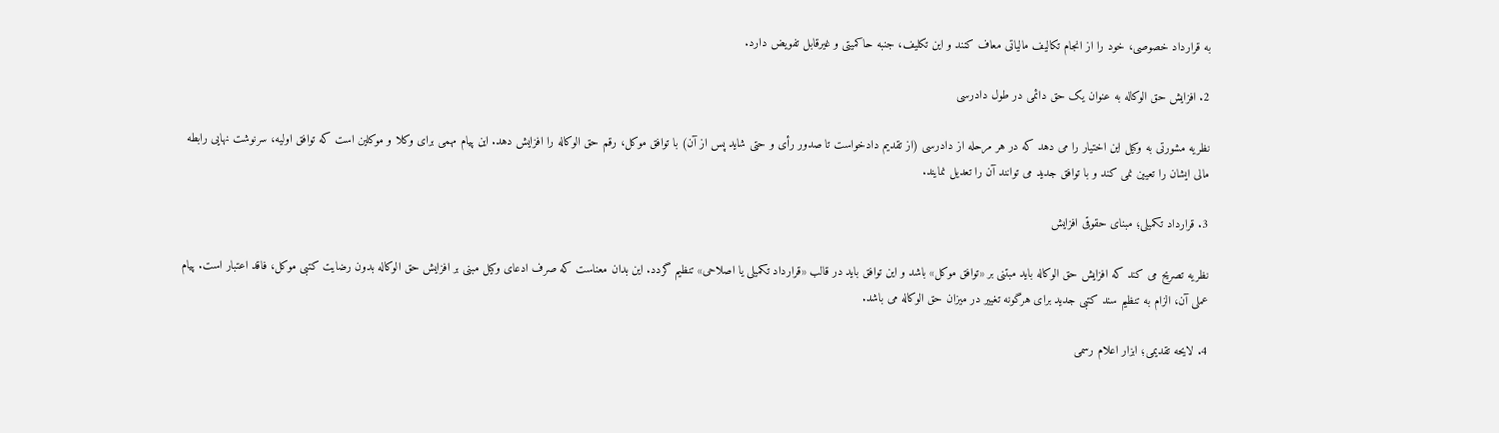به قرارداد خصوصی، خود را از انجام تکالیف مالیاتی معاف کنند و این تکلیف، جنبه حاکمیتی و غیرقابل تفویض دارد.

2. افزایش حق الوکاله به عنوان یک حق دائمی در طول دادرسی

نظریه مشورتی به وکیل این اختیار را می دهد که در هر مرحله از دادرسی (از تقدیم دادخواست تا صدور رأی و حتی شاید پس از آن) با توافق موکل، رقم حق الوکاله را افزایش دهد. این پیام مهمی برای وکلا و موکلین است که توافق اولیه، سرنوشت نهایی رابطه مالی ایشان را تعیین نمی کند و با توافق جدید می توانند آن را تعدیل نمایند.

3. قرارداد تکمیلی؛ مبنای حقوقی افزایش

نظریه تصریح می کند که افزایش حق الوکاله باید مبتنی بر «توافق موکل» باشد و این توافق باید در قالب «قرارداد تکمیلی یا اصلاحی» تنظیم گردد. این بدان معناست که صرف ادعای وکیل مبنی بر افزایش حق الوکاله بدون رضایت کتبی موکل، فاقد اعتبار است. پیام عملی آن، الزام به تنظیم سند کتبی جدید برای هرگونه تغییر در میزان حق الوکاله می باشد.

4. لایحه تقدیمی؛ ابزار اعلام رسمی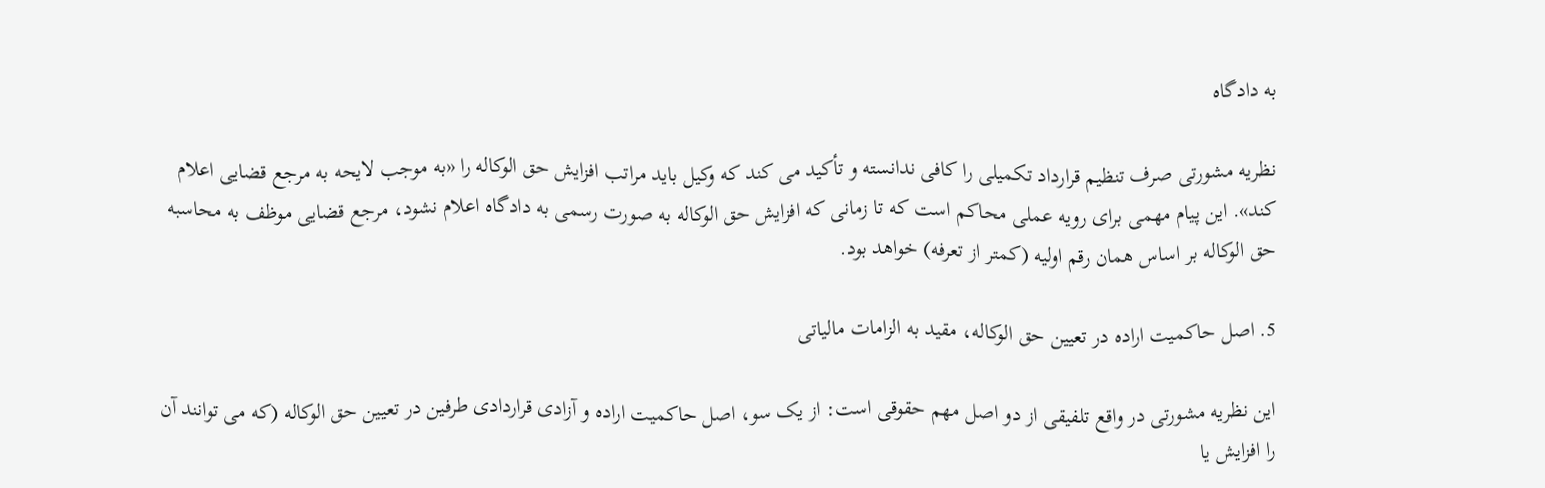به دادگاه

نظریه مشورتی صرف تنظیم قرارداد تکمیلی را کافی ندانسته و تأکید می کند که وکیل باید مراتب افزایش حق الوکاله را «به موجب لایحه به مرجع قضایی اعلام کند». این پیام مهمی برای رویه عملی محاکم است که تا زمانی که افزایش حق الوکاله به صورت رسمی به دادگاه اعلام نشود، مرجع قضایی موظف به محاسبه حق الوکاله بر اساس همان رقم اولیه (کمتر از تعرفه) خواهد بود.

5. اصل حاکمیت اراده در تعیین حق الوکاله، مقید به الزامات مالیاتی

این نظریه مشورتی در واقع تلفیقی از دو اصل مهم حقوقی است: از یک سو، اصل حاکمیت اراده و آزادی قراردادی طرفین در تعیین حق الوکاله (که می توانند آن را افزایش یا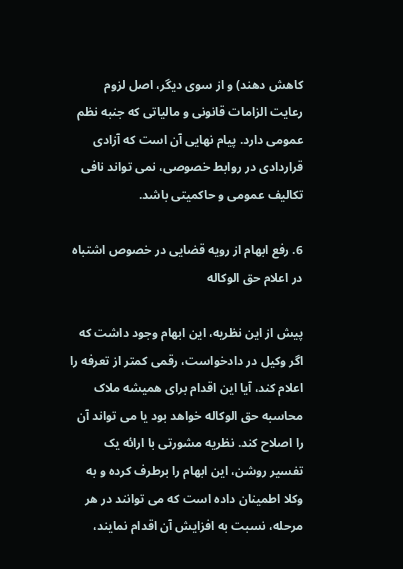کاهش دهند) و از سوی دیگر، اصل لزوم رعایت الزامات قانونی و مالیاتی که جنبه نظم عمومی دارد. پیام نهایی آن است که آزادی قراردادی در روابط خصوصی، نمی تواند نافی تکالیف عمومی و حاکمیتی باشد.

6. رفع ابهام از رویه قضایی در خصوص اشتباه در اعلام حق الوکاله

پیش از این نظریه، این ابهام وجود داشت که اگر وکیل در دادخواست، رقمی کمتر از تعرفه را اعلام کند، آیا این اقدام برای همیشه ملاک محاسبه حق الوکاله خواهد بود یا می تواند آن را اصلاح کند. نظریه مشورتی با ارائه یک تفسیر روشن، این ابهام را برطرف کرده و به وکلا اطمینان داده است که می توانند در هر مرحله، نسبت به افزایش آن اقدام نمایند،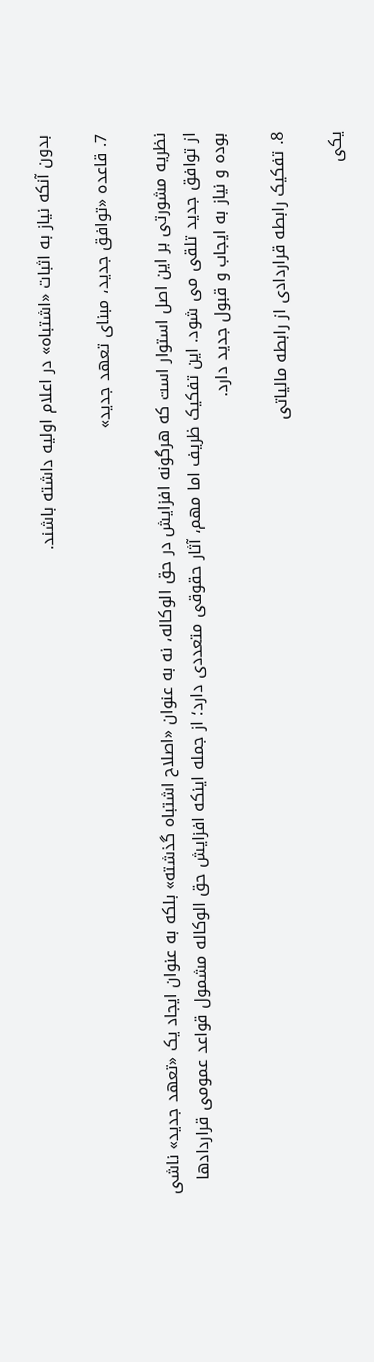بدون آنکه نیاز به اثبات «اشتباه» در اعلام اولیه داشته باشند.

7. قاعده «توافق جدید، مبنای تعهد جدید»

نظریه مشورتی بر این اصل استوار است که هرگونه افزایش در حق الوکاله، نه به عنوان «اصلاح اشتباه گذشته» بلکه به عنوان ایجاد یک «تعهد جدید» ناشی از توافق جدید تلقی می شود. این تفکیک ظریف اما مهم، آثار حقوقی متعددی دارد؛ از جمله اینکه افزایش حق الوکاله مشمول قواعد عمومی قراردادها بوده و نیاز به ایجاب و قبول جدید دارد.

8. تفکیک رابطه قراردادی از رابطه مالیاتی

یکی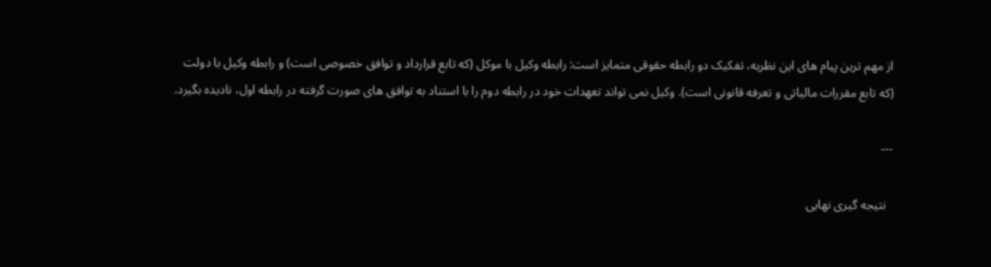از مهم ترین پیام های این نظریه، تفکیک دو رابطه حقوقی متمایز است: رابطه وکیل با موکل (که تابع قرارداد و توافق خصوصی است) و رابطه وکیل با دولت (که تابع مقررات مالیاتی و تعرفه قانونی است). وکیل نمی تواند تعهدات خود در رابطه دوم را با استناد به توافق های صورت گرفته در رابطه اول، نادیده بگیرد.

---

  نتیجه گیری نهایی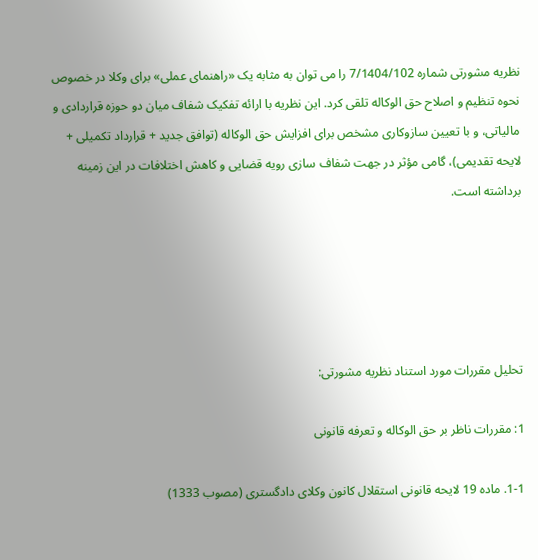نظریه مشورتی شماره 7/1404/102 را می توان به مثابه یک «راهنمای عملی» برای وکلا در خصوص نحوه تنظیم و اصلاح حق الوکاله تلقی کرد. این نظریه با ارائه تفکیک شفاف میان دو حوزه قراردادی و مالیاتی، و با تعیین سازوکاری مشخص برای افزایش حق الوکاله (توافق جدید + قرارداد تکمیلی + لایحه تقدیمی)، گامی مؤثر در جهت شفاف سازی رویه قضایی و کاهش اختلافات در این زمینه برداشته است.





تحلیل مقررات مورد استناد نظریه مشورتی:

1: مقررات ناظر بر حق الوکاله و تعرفه قانونی

1-1. ماده 19 لایحه قانونی استقلال کانون وکلای دادگستری (مصوب 1333)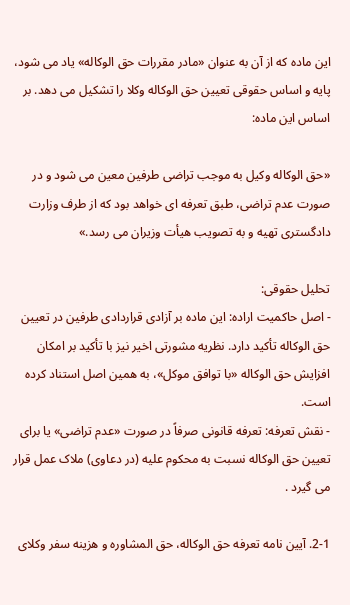این ماده که از آن به عنوان «مادر مقررات حق الوکاله» یاد می شود، پایه و اساس حقوقی تعیین حق الوکاله وکلا را تشکیل می دهد. بر اساس این ماده:

«حق الوکاله وکیل به موجب تراضی طرفین معین می شود و در صورت عدم تراضی، طبق تعرفه ای خواهد بود که از طرف وزارت دادگستری تهیه و به تصویب هیأت وزیران می رسد.»

تحلیل حقوقی:
- اصل حاکمیت اراده: این ماده بر آزادی قراردادی طرفین در تعیین حق الوکاله تأکید دارد. نظریه مشورتی اخیر نیز با تأکید بر امکان افزایش حق الوکاله «با توافق موکل»، به همین اصل استناد کرده است.
- نقش تعرفه: تعرفه قانونی صرفاً در صورت «عدم تراضی» یا برای تعیین حق الوکاله نسبت به محکوم علیه (در دعاوی) ملاک عمل قرار می گیرد .

2-1. آیین نامه تعرفه حق الوکاله، حق المشاوره و هزینه سفر وکلای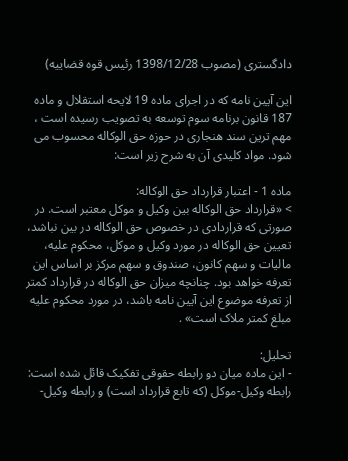دادگستری (مصوب 1398/12/28 رئیس قوه قضاییه)

این آیین نامه که در اجرای ماده 19 لایحه استقلال و ماده 187 قانون برنامه سوم توسعه به تصویب رسیده است ، مهم ترین سند هنجاری در حوزه حق الوکاله محسوب می شود. مواد کلیدی آن به شرح زیر است:

ماده 1 - اعتبار قرارداد حق الوکاله:
> «قرارداد حق الوکاله بین وکیل و موکل معتبر است. در صورتی که قراردادی در خصوص حق الوکاله در بین نباشد، تعیین حق الوکاله در مورد وکیل و موکل، محکوم علیه، مالیات و سهم کانون، صندوق و سهم مرکز بر اساس این تعرفه خواهد بود. چنانچه میزان حق الوکاله در قرارداد کمتر از تعرفه موضوع این آیین نامه باشد، در مورد محکوم علیه مبلغ کمتر ملاک است» .

تحلیل:
- این ماده میان دو رابطه حقوقی تفکیک قائل شده است: رابطه وکیل-موکل (که تابع قرارداد است) و رابطه وکیل-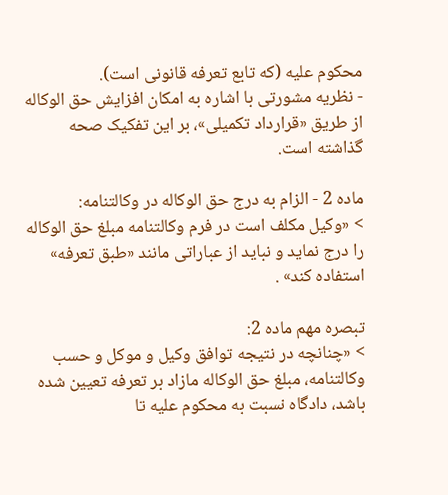محکوم علیه (که تابع تعرفه قانونی است).
- نظریه مشورتی با اشاره به امکان افزایش حق الوکاله از طریق «قرارداد تکمیلی»، بر این تفکیک صحه گذاشته است.

ماده 2 - الزام به درج حق الوکاله در وکالتنامه:
> «وکیل مکلف است در فرم وکالتنامه مبلغ حق الوکاله را درج نماید و نباید از عباراتی مانند «طبق تعرفه» استفاده کند» .

تبصره مهم ماده 2:
> «چنانچه در نتیجه توافق وکیل و موکل و حسب وکالتنامه، مبلغ حق الوکاله مازاد بر تعرفه تعیین شده باشد، دادگاه نسبت به محکوم علیه تا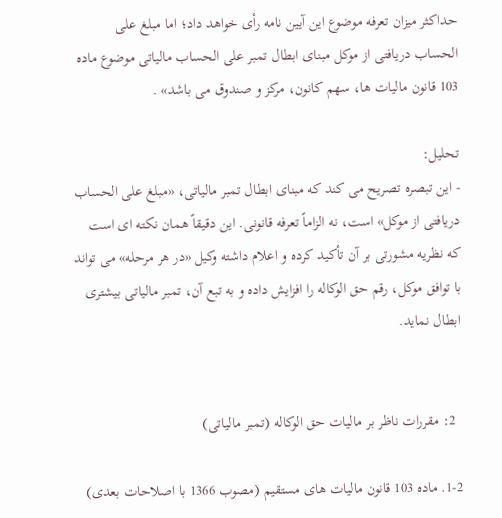حداکثر میزان تعرفه موضوع این آیین نامه رأی خواهد داد؛ اما مبلغ علی الحساب دریافتی از موکل مبنای ابطال تمبر علی الحساب مالیاتی موضوع ماده 103 قانون مالیات ها، سهم کانون، مرکز و صندوق می باشد» .

تحلیل:
- این تبصره تصریح می کند که مبنای ابطال تمبر مالیاتی، «مبلغ علی الحساب دریافتی از موکل» است، نه الزاماً تعرفه قانونی. این دقیقاً همان نکته ای است که نظریه مشورتی بر آن تأکید کرده و اعلام داشته وکیل «در هر مرحله» می تواند با توافق موکل، رقم حق الوکاله را افزایش داده و به تبع آن، تمبر مالیاتی بیشتری ابطال نماید.


  2: مقررات ناظر بر مالیات حق الوکاله (تمبر مالیاتی)

1-2. ماده 103 قانون مالیات های مستقیم (مصوب 1366 با اصلاحات بعدی)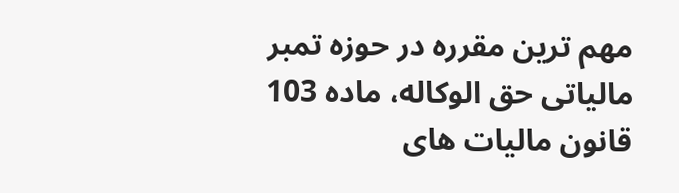مهم ترین مقرره در حوزه تمبر مالیاتی حق الوکاله، ماده 103 قانون مالیات های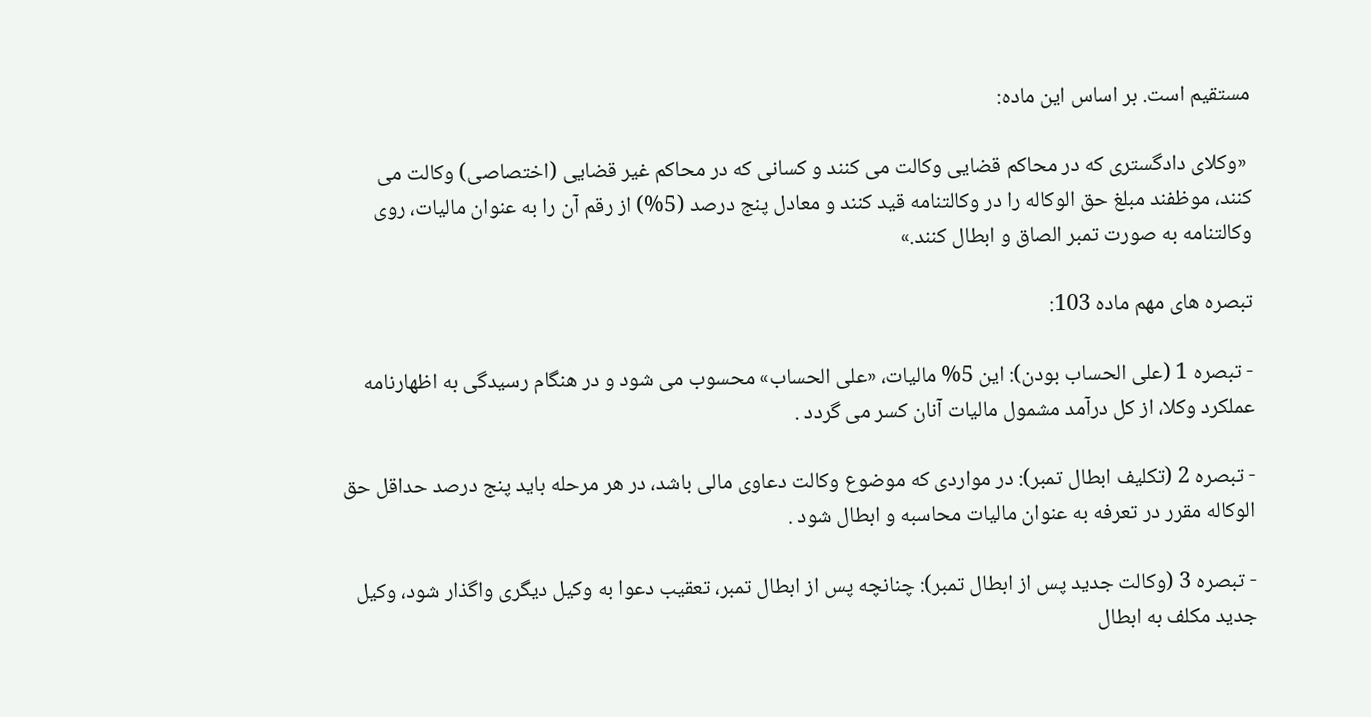مستقیم است. بر اساس این ماده:

 «وکلای دادگستری که در محاکم قضایی وکالت می کنند و کسانی که در محاکم غیر قضایی (اختصاصی) وکالت می کنند، موظفند مبلغ حق الوکاله را در وکالتنامه قید کنند و معادل پنج درصد (5%) از رقم آن را به عنوان مالیات، روی وکالتنامه به صورت تمبر الصاق و ابطال کنند.»

تبصره های مهم ماده 103:

- تبصره 1 (علی الحساب بودن): این 5% مالیات، «علی الحساب» محسوب می شود و در هنگام رسیدگی به اظهارنامه عملکرد وکلا، از کل درآمد مشمول مالیات آنان کسر می گردد .

- تبصره 2 (تکلیف ابطال تمبر): در مواردی که موضوع وکالت دعاوی مالی باشد، در هر مرحله باید پنج درصد حداقل حق الوکاله مقرر در تعرفه به عنوان مالیات محاسبه و ابطال شود .

- تبصره 3 (وکالت جدید پس از ابطال تمبر): چنانچه پس از ابطال تمبر، تعقیب دعوا به وکیل دیگری واگذار شود، وکیل جدید مکلف به ابطال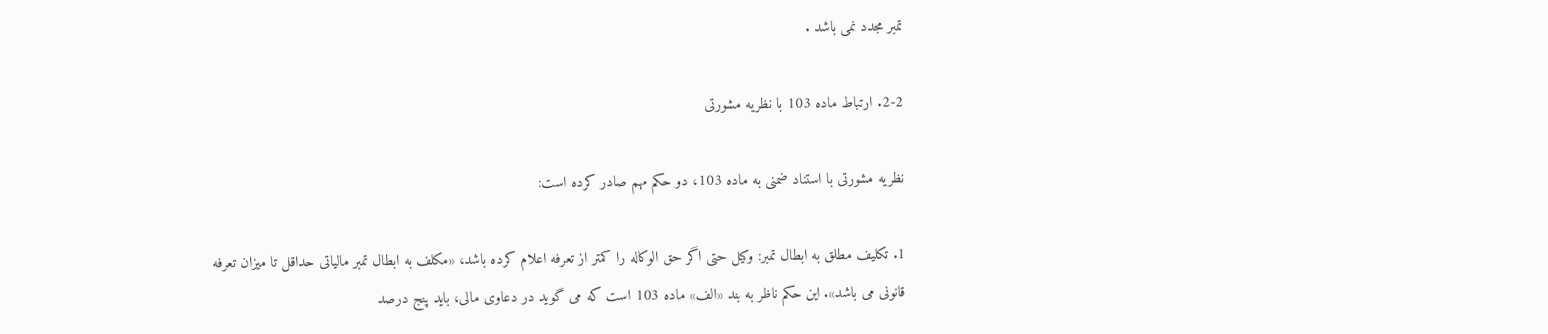تمبر مجدد نمی باشد .

2-2. ارتباط ماده 103 با نظریه مشورتی

نظریه مشورتی با استناد ضمنی به ماده 103، دو حکم مهم صادر کرده است:

1. تکلیف مطلق به ابطال تمبر: وکیل حتی اگر حق الوکاله را کمتر از تعرفه اعلام کرده باشد، «مکلف به ابطال تمبر مالیاتی حداقل تا میزان تعرفه قانونی می باشد». این حکم ناظر به بند «الف» ماده 103 است که می گوید در دعاوی مالی، باید پنج درصد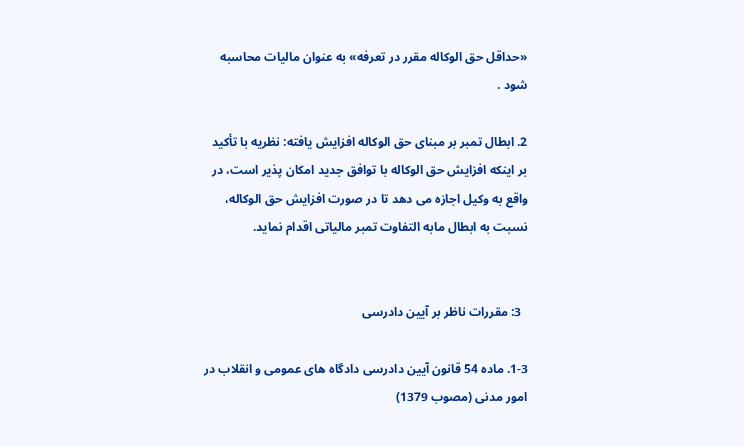«حداقل حق الوکاله مقرر در تعرفه» به عنوان مالیات محاسبه شود .

2. ابطال تمبر بر مبنای حق الوکاله افزایش یافته: نظریه با تأکید بر اینکه افزایش حق الوکاله با توافق جدید امکان پذیر است، در واقع به وکیل اجازه می دهد تا در صورت افزایش حق الوکاله، نسبت به ابطال مابه التفاوت تمبر مالیاتی اقدام نماید.


  3: مقررات ناظر بر آیین دادرسی

1-3. ماده 54 قانون آیین دادرسی دادگاه های عمومی و انقلاب در امور مدنی (مصوب 1379)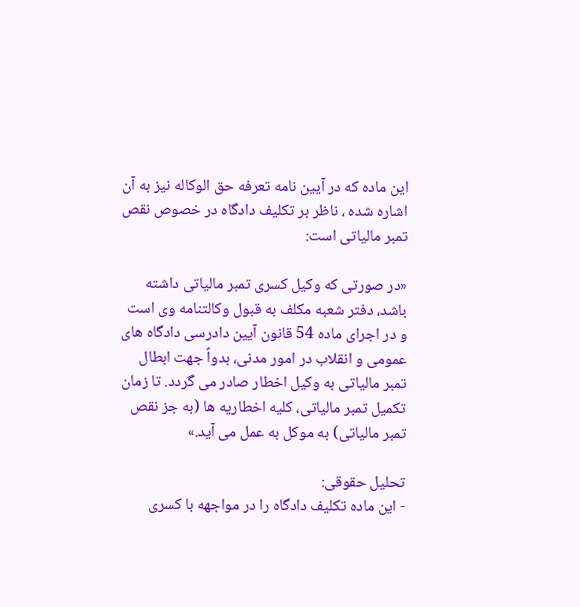این ماده که در آیین نامه تعرفه حق الوکاله نیز به آن اشاره شده ، ناظر بر تکلیف دادگاه در خصوص نقص تمبر مالیاتی است:

«در صورتی که وکیل کسری تمبر مالیاتی داشته باشد، دفتر شعبه مکلف به قبول وکالتنامه وی است و در اجرای ماده 54 قانون آیین دادرسی دادگاه های عمومی و انقلاب در امور مدنی، بدواً جهت ابطال تمبر مالیاتی به وکیل اخطار صادر می گردد. تا زمان تکمیل تمبر مالیاتی، کلیه اخطاریه ها (به جز نقص تمبر مالیاتی) به موکل به عمل می آید.»

تحلیل حقوقی:
- این ماده تکلیف دادگاه را در مواجهه با کسری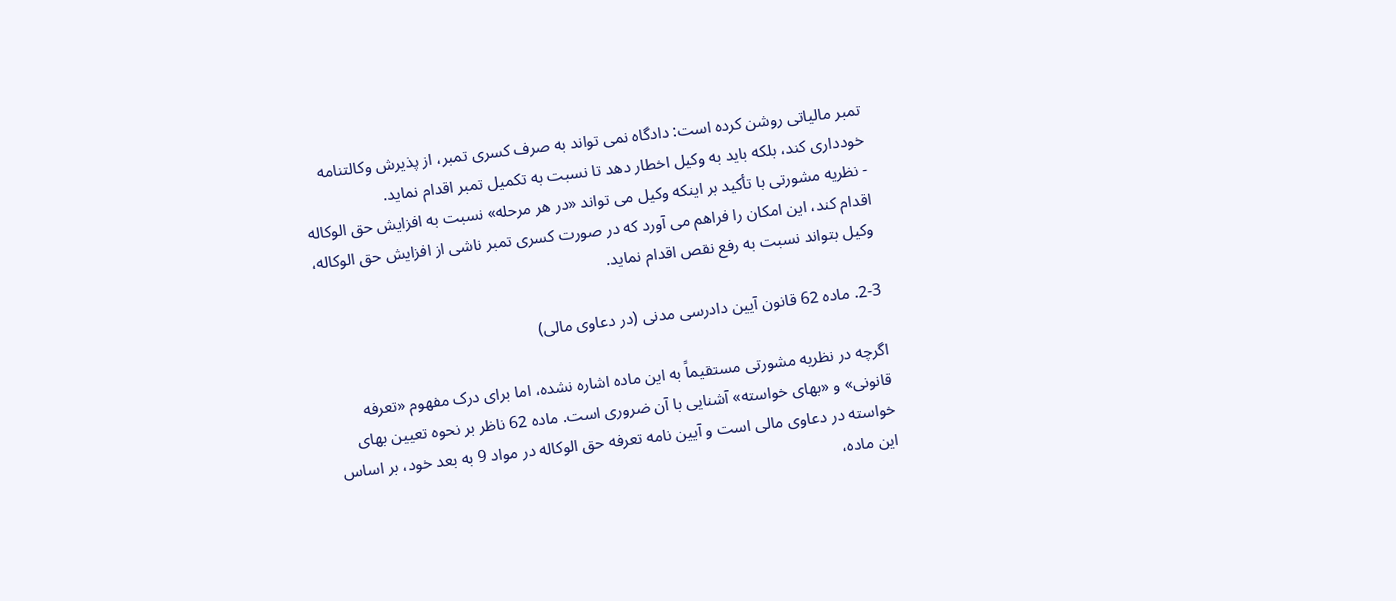تمبر مالیاتی روشن کرده است: دادگاه نمی تواند به صرف کسری تمبر، از پذیرش وکالتنامه خودداری کند، بلکه باید به وکیل اخطار دهد تا نسبت به تکمیل تمبر اقدام نماید.
- نظریه مشورتی با تأکید بر اینکه وکیل می تواند «در هر مرحله» نسبت به افزایش حق الوکاله اقدام کند، این امکان را فراهم می آورد که در صورت کسری تمبر ناشی از افزایش حق الوکاله، وکیل بتواند نسبت به رفع نقص اقدام نماید.

2-3. ماده 62 قانون آیین دادرسی مدنی (در دعاوی مالی)

اگرچه در نظریه مشورتی مستقیماً به این ماده اشاره نشده، اما برای درک مفهوم «تعرفه قانونی» و «بهای خواسته» آشنایی با آن ضروری است. ماده 62 ناظر بر نحوه تعیین بهای خواسته در دعاوی مالی است و آیین نامه تعرفه حق الوکاله در مواد 9 به بعد خود، بر اساس این ماده،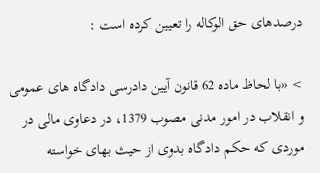درصدهای حق الوکاله را تعیین کرده است :

> «با لحاظ ماده 62 قانون آیین دادرسی دادگاه های عمومی و انقلاب در امور مدنی مصوب 1379، در دعاوی مالی در موردی که حکم دادگاه بدوی از حیث بهای خواسته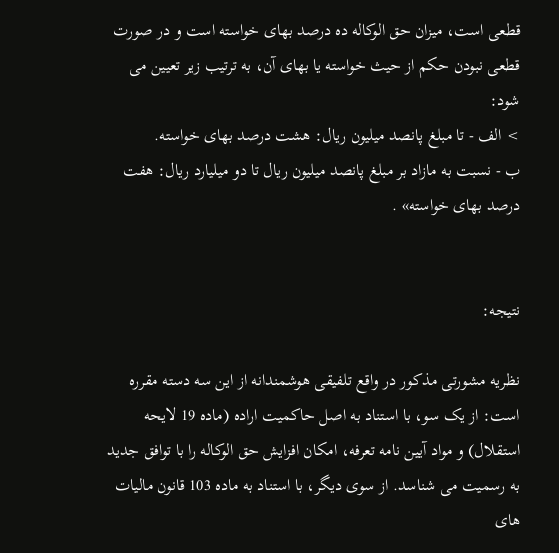قطعی است، میزان حق الوکاله ده درصد بهای خواسته است و در صورت قطعی نبودن حکم از حیث خواسته یا بهای آن، به ترتیب زیر تعیین می شود:
> الف - تا مبلغ پانصد میلیون ریال: هشت درصد بهای خواسته.
ب - نسبت به مازاد بر مبلغ پانصد میلیون ریال تا دو میلیارد ریال: هفت درصد بهای خواسته» .


نتیجه:

نظریه مشورتی مذکور در واقع تلفیقی هوشمندانه از این سه دسته مقرره است: از یک سو، با استناد به اصل حاکمیت اراده (ماده 19 لایحه استقلال) و مواد آیین نامه تعرفه، امکان افزایش حق الوکاله را با توافق جدید به رسمیت می شناسد. از سوی دیگر، با استناد به ماده 103 قانون مالیات های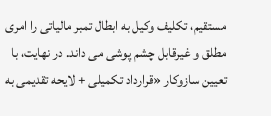مستقیم، تکلیف وکیل به ابطال تمبر مالیاتی را امری مطلق و غیرقابل چشم پوشی می داند. در نهایت، با تعیین سازوکار «قرارداد تکمیلی + لایحه تقدیمی به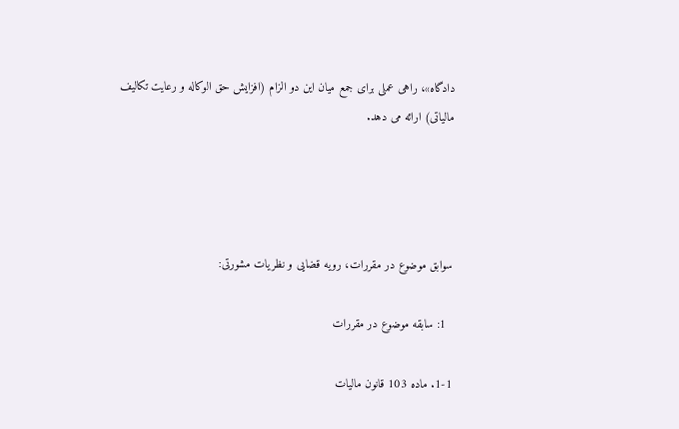دادگاه»، راهی عملی برای جمع میان این دو الزام (افزایش حق الوکاله و رعایت تکالیف مالیاتی) ارائه می دهد.




سوابق موضوع در مقررات، رویه قضایی و نظریات مشورتی:

  1: سابقه موضوع در مقررات

1-1. ماده 103 قانون مالیات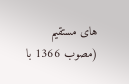های مستقیم (مصوب 1366 با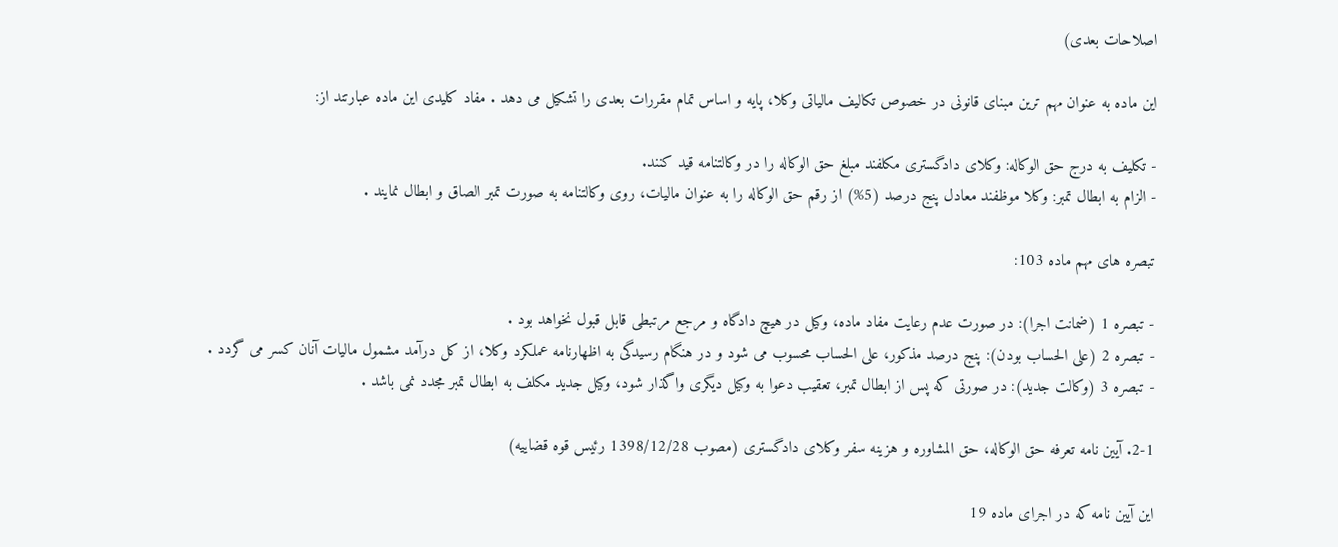اصلاحات بعدی)

این ماده به عنوان مهم ترین مبنای قانونی در خصوص تکالیف مالیاتی وکلا، پایه و اساس تمام مقررات بعدی را تشکیل می دهد . مفاد کلیدی این ماده عبارتند از:

- تکلیف به درج حق الوکاله: وکلای دادگستری مکلفند مبلغ حق الوکاله را در وکالتنامه قید کنند.
- الزام به ابطال تمبر: وکلا موظفند معادل پنج درصد (5%) از رقم حق الوکاله را به عنوان مالیات، روی وکالتنامه به صورت تمبر الصاق و ابطال نمایند .

تبصره های مهم ماده 103:

- تبصره 1 (ضمانت اجرا): در صورت عدم رعایت مفاد ماده، وکیل در هیچ دادگاه و مرجع مرتبطی قابل قبول نخواهد بود .
- تبصره 2 (علی الحساب بودن): پنج درصد مذکور، علی الحساب محسوب می شود و در هنگام رسیدگی به اظهارنامه عملکرد وکلا، از کل درآمد مشمول مالیات آنان کسر می گردد .
- تبصره 3 (وکالت جدید): در صورتی که پس از ابطال تمبر، تعقیب دعوا به وکیل دیگری واگذار شود، وکیل جدید مکلف به ابطال تمبر مجدد نمی باشد .

2-1. آیین نامه تعرفه حق الوکاله، حق المشاوره و هزینه سفر وکلای دادگستری (مصوب 1398/12/28 رئیس قوه قضاییه)

این آیین نامه که در اجرای ماده 19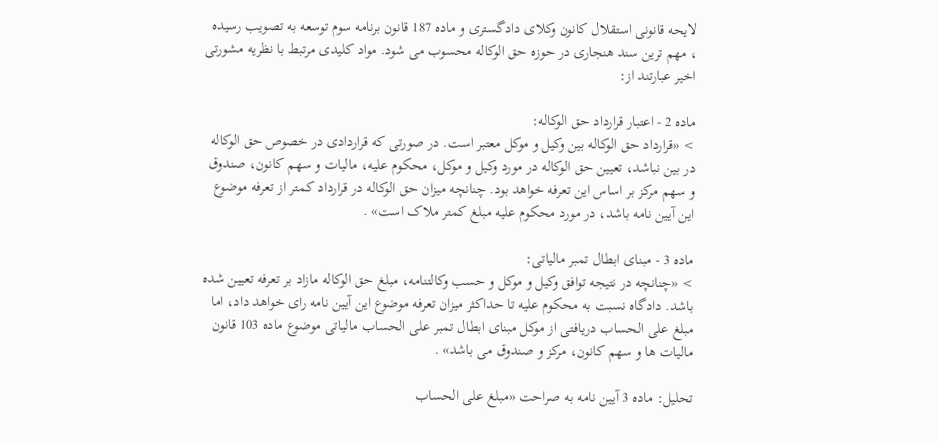لایحه قانونی استقلال کانون وکلای دادگستری و ماده 187 قانون برنامه سوم توسعه به تصویب رسیده ، مهم ترین سند هنجاری در حوزه حق الوکاله محسوب می شود. مواد کلیدی مرتبط با نظریه مشورتی اخیر عبارتند از:

ماده 2 - اعتبار قرارداد حق الوکاله:
> «قرارداد حق الوکاله بین وکیل و موکل معتبر است. در صورتی که قراردادی در خصوص حق الوکاله در بین نباشد، تعیین حق الوکاله در مورد وکیل و موکل، محکوم علیه، مالیات و سهم کانون، صندوق و سهم مرکز بر اساس این تعرفه خواهد بود. چنانچه میزان حق الوکاله در قرارداد کمتر از تعرفه موضوع این آیین نامه باشد، در مورد محکوم علیه مبلغ کمتر ملاک است» .

ماده 3 - مبنای ابطال تمبر مالیاتی:
> «چنانچه در نتیجه توافق وکیل و موکل و حسب وکالتنامه، مبلغ حق الوکاله مازاد بر تعرفه تعیین شده باشد. دادگاه نسبت به محکوم علیه تا حداکثر میزان تعرفه موضوع این آیین نامه رای خواهد داد، اما مبلغ على الحساب دریافتی از موکل مبنای ابطال تمبر على الحساب مالیاتی موضوع ماده 103 قانون مالیات ها و سهم کانون، مرکز و صندوق می باشد» .

تحلیل: ماده 3 آیین نامه به صراحت «مبلغ علی الحساب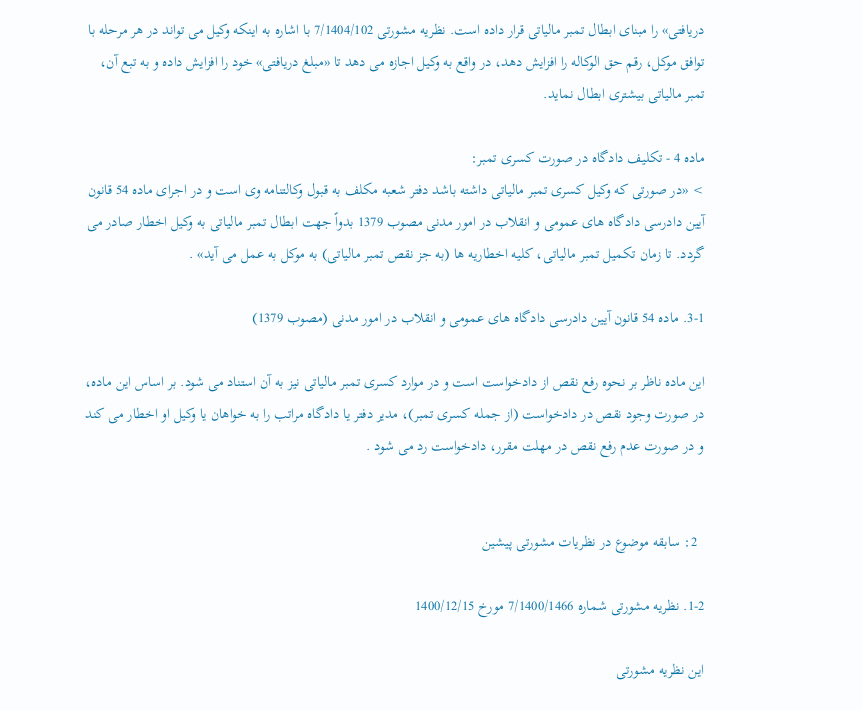دریافتی» را مبنای ابطال تمبر مالیاتی قرار داده است. نظریه مشورتی 7/1404/102 با اشاره به اینکه وکیل می تواند در هر مرحله با توافق موکل، رقم حق الوکاله را افزایش دهد، در واقع به وکیل اجازه می دهد تا «مبلغ دریافتی» خود را افزایش داده و به تبع آن، تمبر مالیاتی بیشتری ابطال نماید.

ماده 4 - تکلیف دادگاه در صورت کسری تمبر:
> «در صورتی که وکیل کسری تمبر مالیاتی داشته باشد دفتر شعبه مکلف به قبول وکالتنامه وی است و در اجرای ماده 54 قانون آیین دادرسی دادگاه های عمومی و انقلاب در امور مدنی مصوب 1379 بدواً جهت ابطال تمبر مالیاتی به وکیل اخطار صادر می گردد. تا زمان تکمیل تمبر مالیاتی، کلیه اخطاریه ها (به جز نقص تمبر مالیاتی) به موکل به عمل می آید» .

3-1. ماده 54 قانون آیین دادرسی دادگاه های عمومی و انقلاب در امور مدنی (مصوب 1379)

این ماده ناظر بر نحوه رفع نقص از دادخواست است و در موارد کسری تمبر مالیاتی نیز به آن استناد می شود. بر اساس این ماده، در صورت وجود نقص در دادخواست (از جمله کسری تمبر)، مدیر دفتر یا دادگاه مراتب را به خواهان یا وکیل او اخطار می کند و در صورت عدم رفع نقص در مهلت مقرر، دادخواست رد می شود .


  2: سابقه موضوع در نظریات مشورتی پیشین

1-2. نظریه مشورتی شماره 7/1400/1466 مورخ 1400/12/15

این نظریه مشورتی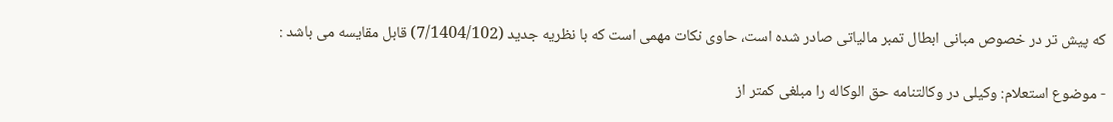که پیش تر در خصوص مبانی ابطال تمبر مالیاتی صادر شده است، حاوی نکات مهمی است که با نظریه جدید (7/1404/102) قابل مقایسه می باشد :

- موضوع استعلام: وکیلی در وکالتنامه حق الوکاله را مبلغی کمتر از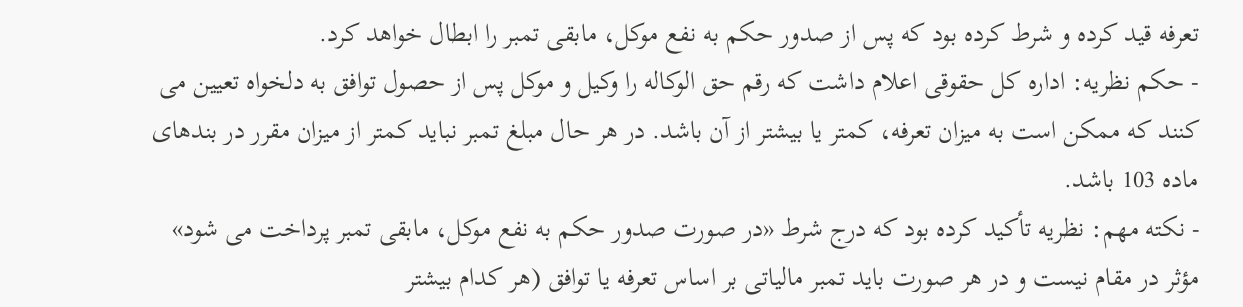تعرفه قید کرده و شرط کرده بود که پس از صدور حکم به نفع موکل، مابقی تمبر را ابطال خواهد کرد.
- حکم نظریه: اداره کل حقوقی اعلام داشت که رقم حق الوکاله را وکیل و موکل پس از حصول توافق به دلخواه تعیین می کنند که ممکن است به میزان تعرفه، کمتر یا بیشتر از آن باشد. در هر حال مبلغ تمبر نباید کمتر از میزان مقرر در بندهای ماده 103 باشد.
- نکته مهم: نظریه تأکید کرده بود که درج شرط «در صورت صدور حکم به نفع موکل، مابقی تمبر پرداخت می شود» مؤثر در مقام نیست و در هر صورت باید تمبر مالیاتی بر اساس تعرفه یا توافق (هر کدام بیشتر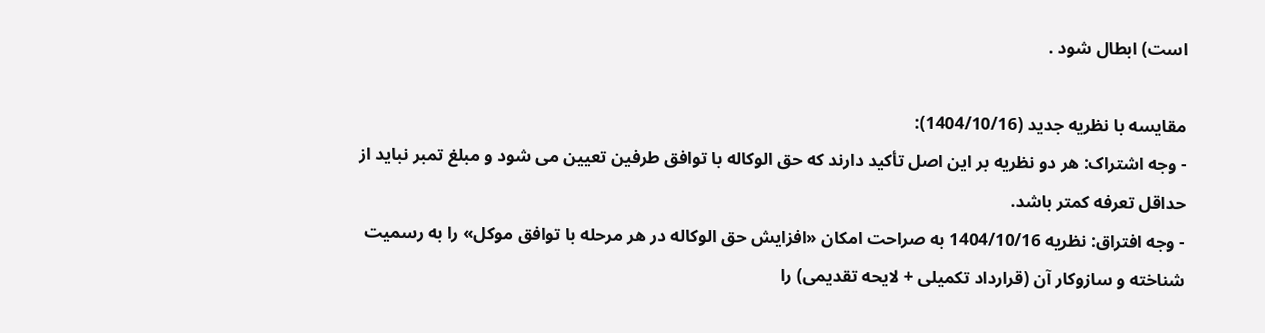است) ابطال شود .

مقایسه با نظریه جدید (1404/10/16):
- وجه اشتراک: هر دو نظریه بر این اصل تأکید دارند که حق الوکاله با توافق طرفین تعیین می شود و مبلغ تمبر نباید از حداقل تعرفه کمتر باشد.
- وجه افتراق: نظریه 1404/10/16 به صراحت امکان «افزایش حق الوکاله در هر مرحله با توافق موکل» را به رسمیت شناخته و سازوکار آن (قرارداد تکمیلی + لایحه تقدیمی) را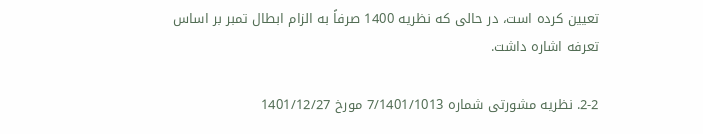تعیین کرده است، در حالی که نظریه 1400 صرفاً به الزام ابطال تمبر بر اساس تعرفه اشاره داشت.

2-2. نظریه مشورتی شماره 7/1401/1013 مورخ 1401/12/27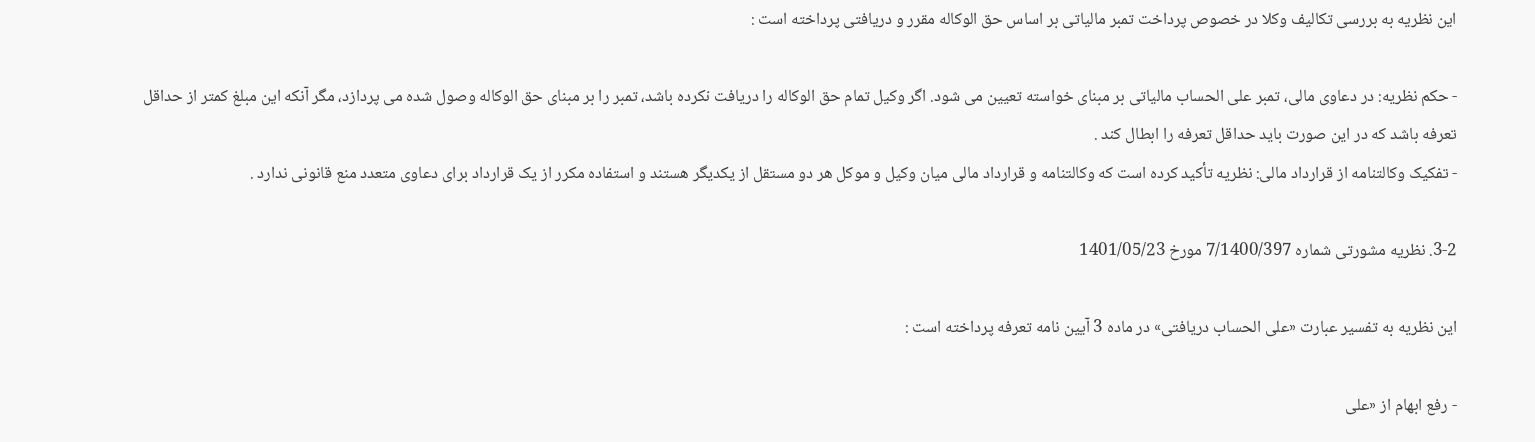این نظریه به بررسی تکالیف وکلا در خصوص پرداخت تمبر مالیاتی بر اساس حق الوکاله مقرر و دریافتی پرداخته است :

- حکم نظریه: در دعاوی مالی، تمبر علی الحساب مالیاتی بر مبنای خواسته تعیین می شود. اگر وکیل تمام حق الوکاله را دریافت نکرده باشد، تمبر را بر مبنای حق الوکاله وصول شده می پردازد، مگر آنکه این مبلغ کمتر از حداقل تعرفه باشد که در این صورت باید حداقل تعرفه را ابطال کند .
- تفکیک وکالتنامه از قرارداد مالی: نظریه تأکید کرده است که وکالتنامه و قرارداد مالی میان وکیل و موکل هر دو مستقل از یکدیگر هستند و استفاده مکرر از یک قرارداد برای دعاوی متعدد منع قانونی ندارد .

3-2. نظریه مشورتی شماره 7/1400/397 مورخ 1401/05/23

این نظریه به تفسیر عبارت «علی الحساب دریافتی» در ماده 3 آیین نامه تعرفه پرداخته است :

- رفع ابهام از «علی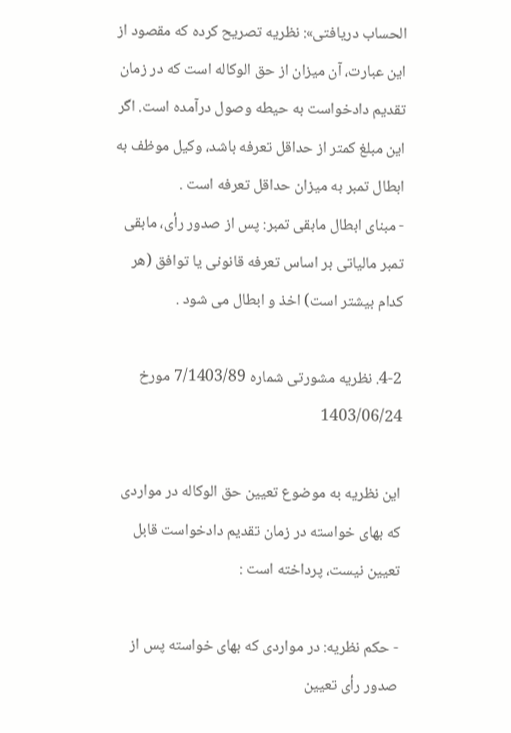الحساب دریافتی»: نظریه تصریح کرده که مقصود از این عبارت، آن میزان از حق الوکاله است که در زمان تقدیم دادخواست به حیطه وصول درآمده است. اگر این مبلغ کمتر از حداقل تعرفه باشد، وکیل موظف به ابطال تمبر به میزان حداقل تعرفه است .
- مبنای ابطال مابقی تمبر: پس از صدور رأی، مابقی تمبر مالیاتی بر اساس تعرفه قانونی یا توافق (هر کدام بیشتر است) اخذ و ابطال می شود .

4-2. نظریه مشورتی شماره 7/1403/89 مورخ 1403/06/24

این نظریه به موضوع تعیین حق الوکاله در مواردی که بهای خواسته در زمان تقدیم دادخواست قابل تعیین نیست، پرداخته است :

- حکم نظریه: در مواردی که بهای خواسته پس از صدور رأی تعیین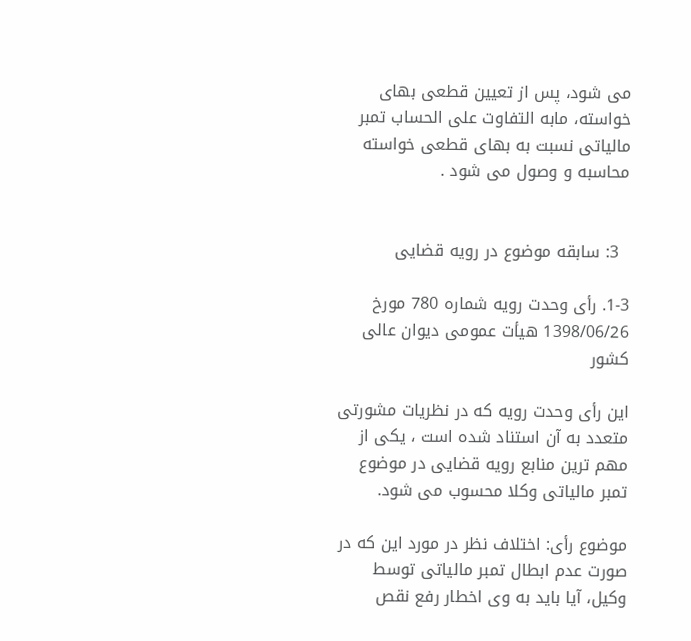می شود، پس از تعیین قطعی بهای خواسته، مابه التفاوت علی الحساب تمبر مالیاتی نسبت به بهای قطعی خواسته محاسبه و وصول می شود .


  3: سابقه موضوع در رویه قضایی

1-3. رأی وحدت رویه شماره 780 مورخ 1398/06/26 هیأت عمومی دیوان عالی کشور

این رأی وحدت رویه که در نظریات مشورتی متعدد به آن استناد شده است ، یکی از مهم ترین منابع رویه قضایی در موضوع تمبر مالیاتی وکلا محسوب می شود.

موضوع رأی: اختلاف نظر در مورد این که در صورت عدم ابطال تمبر مالیاتی توسط وکیل، آیا باید به وی اخطار رفع نقص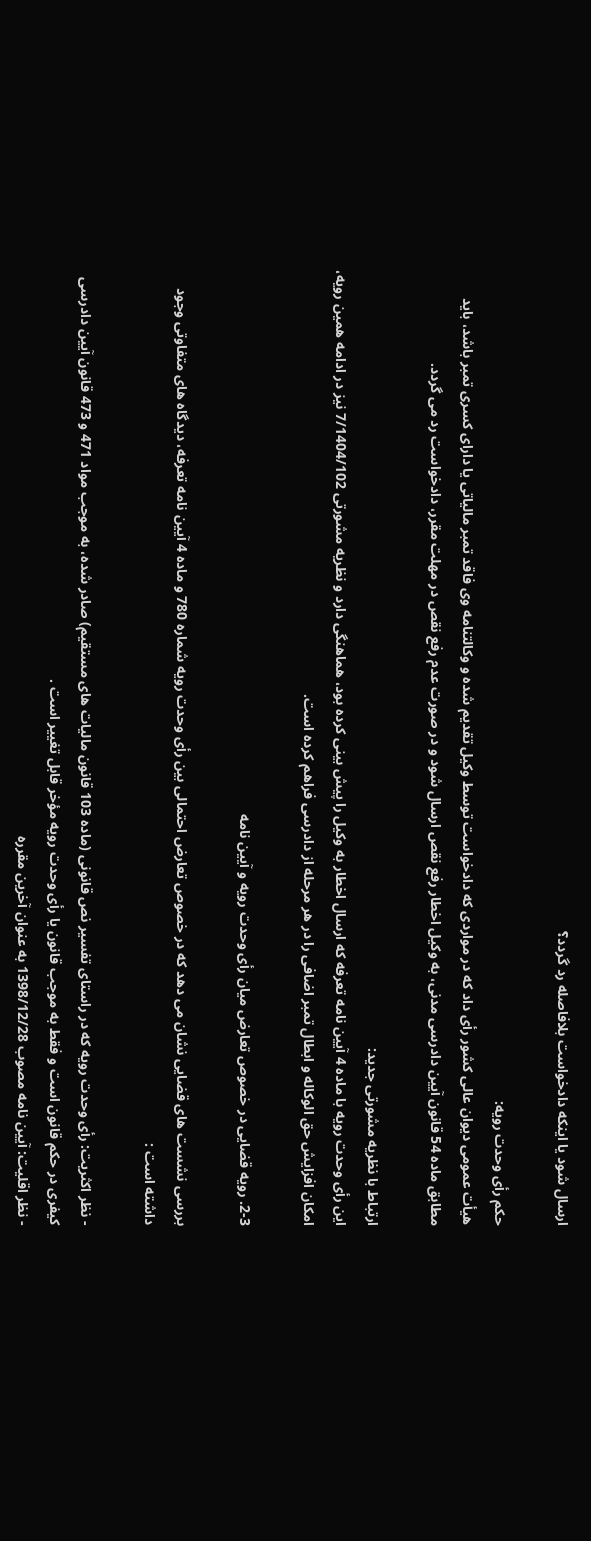ارسال شود یا اینکه دادخواست بلافاصله رد گردد؟

حکم رأی وحدت رویه:
هیأت عمومی دیوان عالی کشور رأی داد که در مواردی که دادخواست توسط وکیل تقدیم شده و وکالتنامه وی فاقد تمبر مالیاتی یا دارای کسری تمبر باشد، باید مطابق ماده 54 قانون آیین دادرسی مدنی، به وکیل اخطار رفع نقص ارسال شود و در صورت عدم رفع نقص در مهلت مقرر، دادخواست رد می گردد.

ارتباط با نظریه مشورتی جدید:
این رأی وحدت رویه با ماده 4 آیین نامه تعرفه که ارسال اخطار به وکیل را پیش بینی کرده بود، هماهنگی دارد و نظریه مشورتی 7/1404/102 نیز در ادامه همین رویه، امکان افزایش حق الوکاله و ابطال تمبر اضافی را در هر مرحله از دادرسی فراهم کرده است.

2-3. رویه قضایی در خصوص تعارض میان رأی وحدت رویه و آیین نامه

بررسی نشست های قضایی نشان می دهد که در خصوص تعارض احتمالی بین رأی وحدت رویه شماره 780 و ماده 4 آیین نامه تعرفه، دیدگاه های متفاوتی وجود داشته است :

- نظر اکثریت: رأی وحدت رویه که در راستای تفسیر نص قانونی (ماده 103 قانون مالیات های مستقیم) صادر شده، به موجب مواد 471 و 473 قانون آیین دادرسی کیفری در حکم قانون است و فقط به موجب قانون یا رأی وحدت رویه مؤخر قابل تغییر است .
- نظر اقلیت: آیین نامه مصوب 1398/12/28 به عنوان آخرین مقرره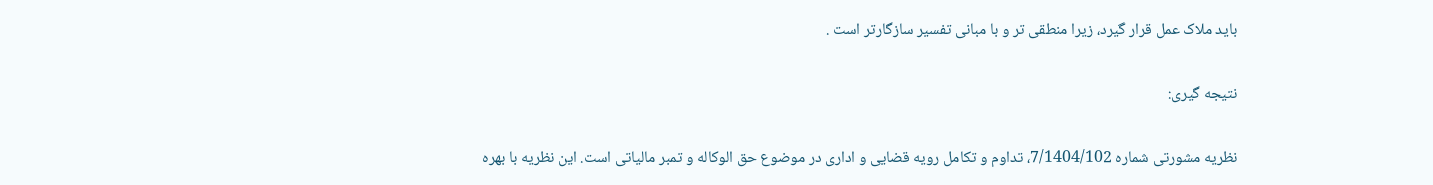باید ملاک عمل قرار گیرد، زیرا منطقی تر و با مبانی تفسیر سازگارتر است .

نتیجه گیری:

نظریه مشورتی شماره 7/1404/102، تداوم و تکامل رویه قضایی و اداری در موضوع حق الوکاله و تمبر مالیاتی است. این نظریه با بهره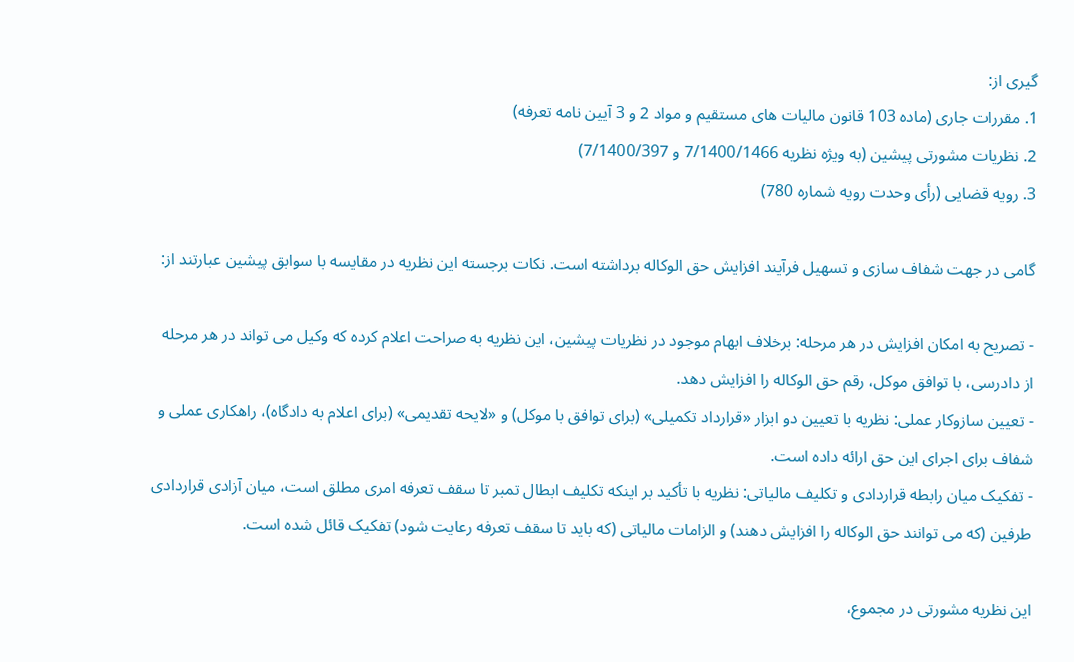گیری از:
1. مقررات جاری (ماده 103 قانون مالیات های مستقیم و مواد 2 و 3 آیین نامه تعرفه)
2. نظریات مشورتی پیشین (به ویژه نظریه 7/1400/1466 و 7/1400/397)
3. رویه قضایی (رأی وحدت رویه شماره 780)

گامی در جهت شفاف سازی و تسهیل فرآیند افزایش حق الوکاله برداشته است. نکات برجسته این نظریه در مقایسه با سوابق پیشین عبارتند از:

- تصریح به امکان افزایش در هر مرحله: برخلاف ابهام موجود در نظریات پیشین، این نظریه به صراحت اعلام کرده که وکیل می تواند در هر مرحله از دادرسی، با توافق موکل، رقم حق الوکاله را افزایش دهد.
- تعیین سازوکار عملی: نظریه با تعیین دو ابزار «قرارداد تکمیلی» (برای توافق با موکل) و «لایحه تقدیمی» (برای اعلام به دادگاه)، راهکاری عملی و شفاف برای اجرای این حق ارائه داده است.
- تفکیک میان رابطه قراردادی و تکلیف مالیاتی: نظریه با تأکید بر اینکه تکلیف ابطال تمبر تا سقف تعرفه امری مطلق است، میان آزادی قراردادی طرفین (که می توانند حق الوکاله را افزایش دهند) و الزامات مالیاتی (که باید تا سقف تعرفه رعایت شود) تفکیک قائل شده است.

این نظریه مشورتی در مجموع،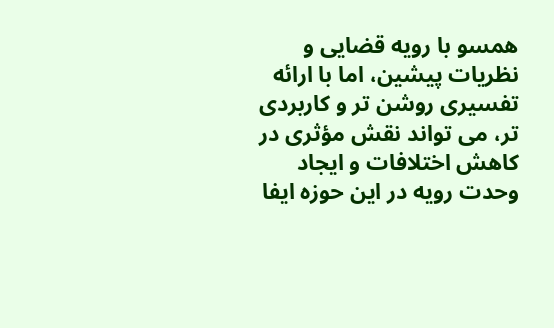همسو با رویه قضایی و نظریات پیشین، اما با ارائه تفسیری روشن تر و کاربردی تر، می تواند نقش مؤثری در کاهش اختلافات و ایجاد وحدت رویه در این حوزه ایفا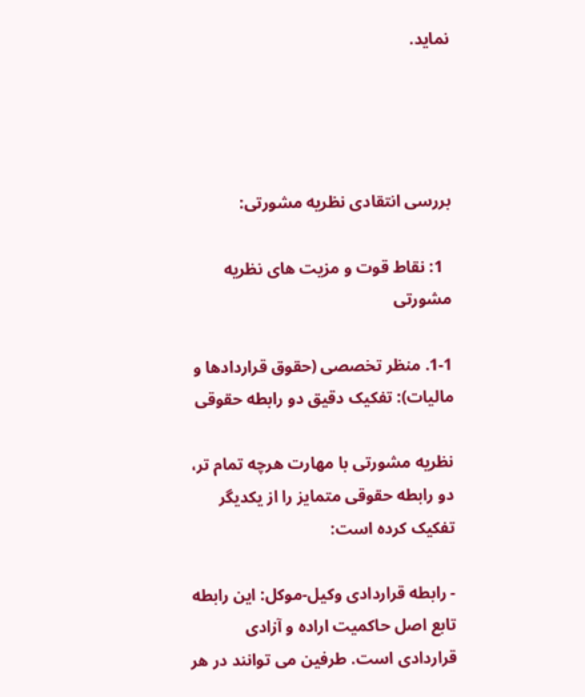نماید.




بررسی انتقادی نظریه مشورتی:

  1: نقاط قوت و مزیت های نظریه مشورتی

1-1. منظر تخصصی (حقوق قراردادها و مالیات): تفکیک دقیق دو رابطه حقوقی

نظریه مشورتی با مهارت هرچه تمام تر، دو رابطه حقوقی متمایز را از یکدیگر تفکیک کرده است:

- رابطه قراردادی وکیل-موکل: این رابطه تابع اصل حاکمیت اراده و آزادی قراردادی است. طرفین می توانند در هر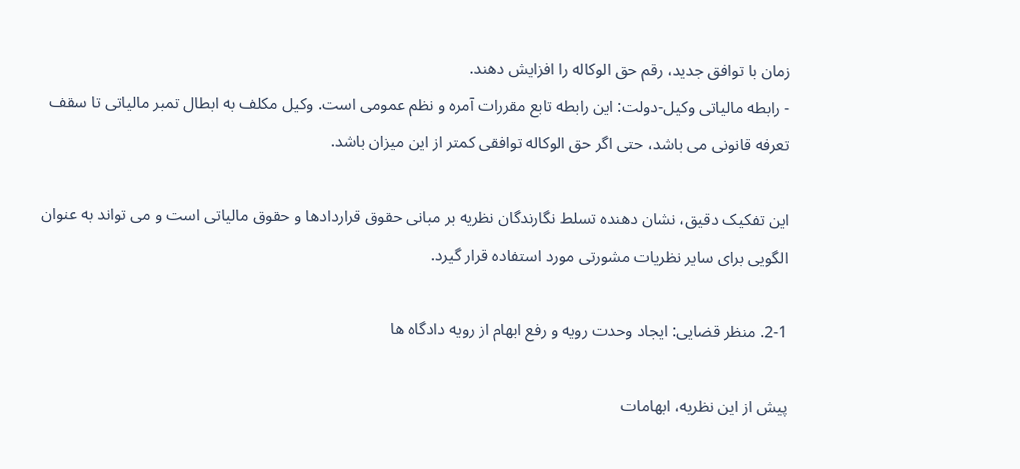زمان با توافق جدید، رقم حق الوکاله را افزایش دهند.
- رابطه مالیاتی وکیل-دولت: این رابطه تابع مقررات آمره و نظم عمومی است. وکیل مکلف به ابطال تمبر مالیاتی تا سقف تعرفه قانونی می باشد، حتی اگر حق الوکاله توافقی کمتر از این میزان باشد.

این تفکیک دقیق، نشان دهنده تسلط نگارندگان نظریه بر مبانی حقوق قراردادها و حقوق مالیاتی است و می تواند به عنوان الگویی برای سایر نظریات مشورتی مورد استفاده قرار گیرد.

2-1. منظر قضایی: ایجاد وحدت رویه و رفع ابهام از رویه دادگاه ها

پیش از این نظریه، ابهامات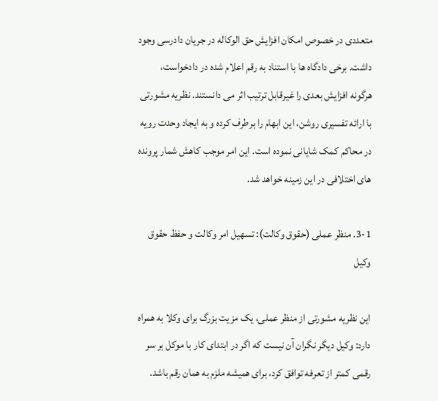متعددی در خصوص امکان افزایش حق الوکاله در جریان دادرسی وجود داشت. برخی دادگاه ها با استناد به رقم اعلام شده در دادخواست، هرگونه افزایش بعدی را غیرقابل ترتیب اثر می دانستند. نظریه مشورتی با ارائه تفسیری روشن، این ابهام را برطرف کرده و به ایجاد وحدت رویه در محاکم کمک شایانی نموده است. این امر موجب کاهش شمار پرونده های اختلافی در این زمینه خواهد شد.

3-1. منظر عملی (حقوق وکالت): تسهیل امر وکالت و حفظ حقوق وکیل

این نظریه مشورتی از منظر عملی، یک مزیت بزرگ برای وکلا به همراه دارد: وکیل دیگر نگران آن نیست که اگر در ابتدای کار با موکل بر سر رقمی کمتر از تعرفه توافق کرد، برای همیشه ملزم به همان رقم باشد.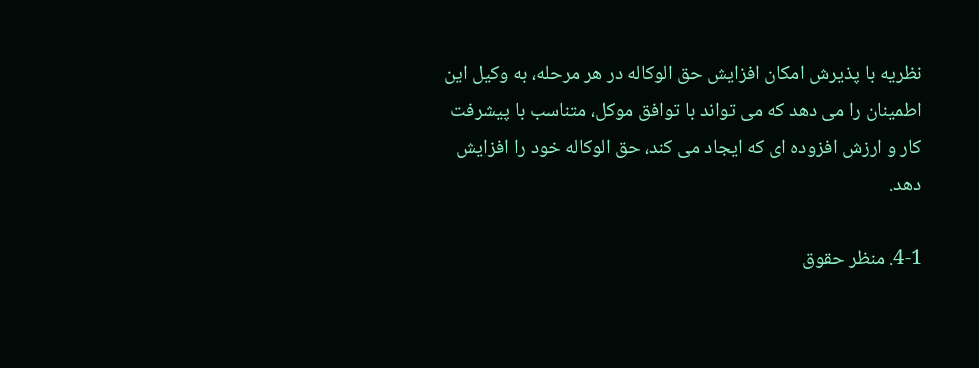نظریه با پذیرش امکان افزایش حق الوکاله در هر مرحله، به وکیل این اطمینان را می دهد که می تواند با توافق موکل، متناسب با پیشرفت کار و ارزش افزوده ای که ایجاد می کند، حق الوکاله خود را افزایش دهد.

4-1. منظر حقوق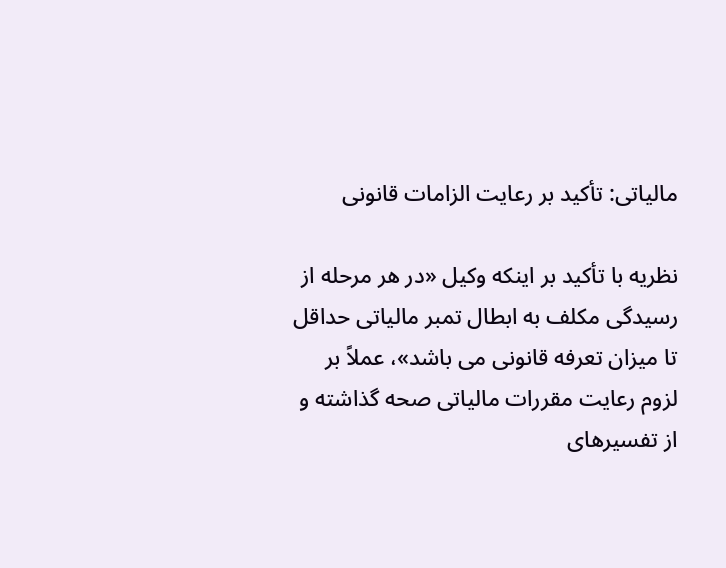مالیاتی: تأکید بر رعایت الزامات قانونی

نظریه با تأکید بر اینکه وکیل «در هر مرحله از رسیدگی مکلف به ابطال تمبر مالیاتی حداقل تا میزان تعرفه قانونی می باشد»، عملاً بر لزوم رعایت مقررات مالیاتی صحه گذاشته و از تفسیرهای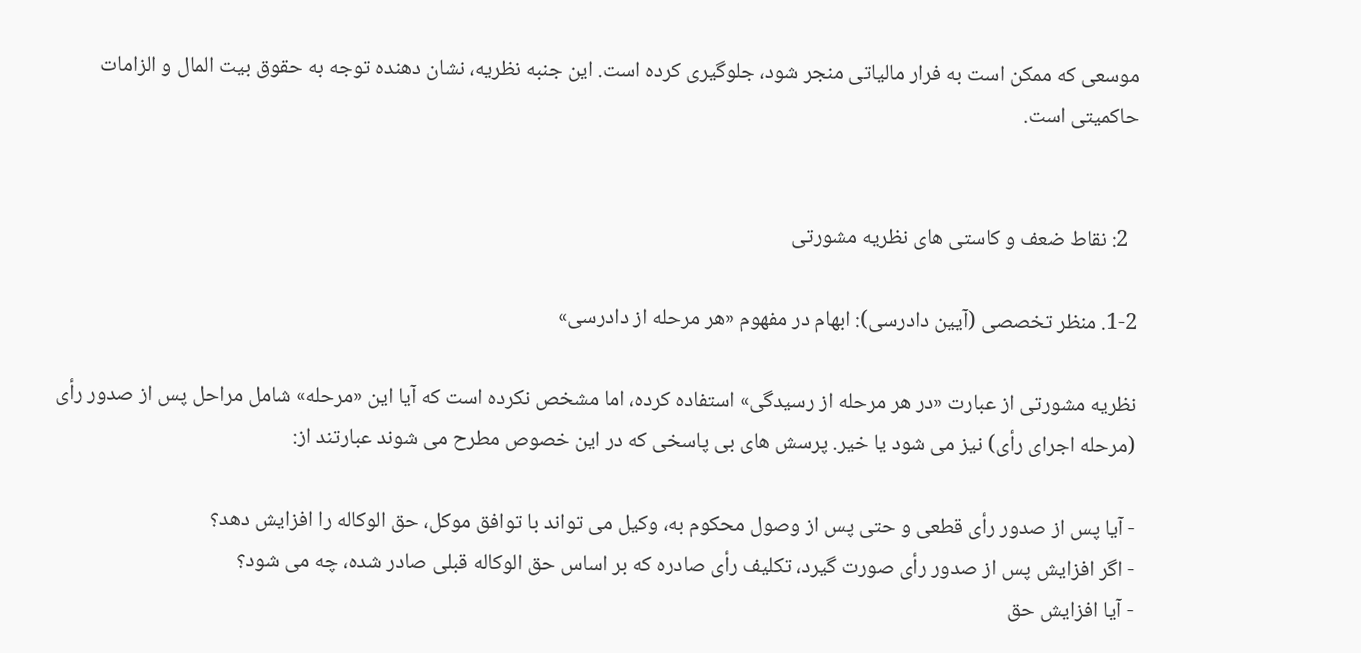موسعی که ممکن است به فرار مالیاتی منجر شود، جلوگیری کرده است. این جنبه نظریه، نشان دهنده توجه به حقوق بیت المال و الزامات حاکمیتی است.


  2: نقاط ضعف و کاستی های نظریه مشورتی

1-2. منظر تخصصی (آیین دادرسی): ابهام در مفهوم «هر مرحله از دادرسی»

نظریه مشورتی از عبارت «در هر مرحله از رسیدگی» استفاده کرده، اما مشخص نکرده است که آیا این «مرحله» شامل مراحل پس از صدور رأی (مرحله اجرای رأی) نیز می شود یا خیر. پرسش های بی پاسخی که در این خصوص مطرح می شوند عبارتند از:

- آیا پس از صدور رأی قطعی و حتی پس از وصول محکوم به، وکیل می تواند با توافق موکل، حق الوکاله را افزایش دهد؟
- اگر افزایش پس از صدور رأی صورت گیرد، تکلیف رأی صادره که بر اساس حق الوکاله قبلی صادر شده، چه می شود؟
- آیا افزایش حق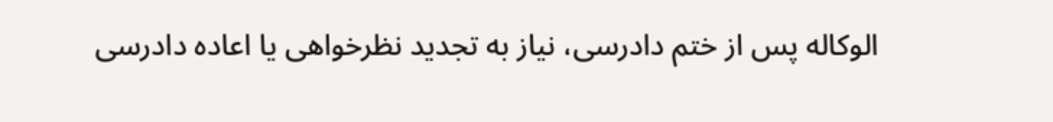الوکاله پس از ختم دادرسی، نیاز به تجدید نظرخواهی یا اعاده دادرسی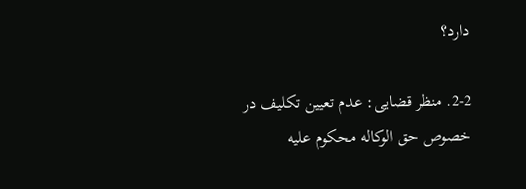دارد؟

2-2. منظر قضایی: عدم تعیین تکلیف در خصوص حق الوکاله محکوم علیه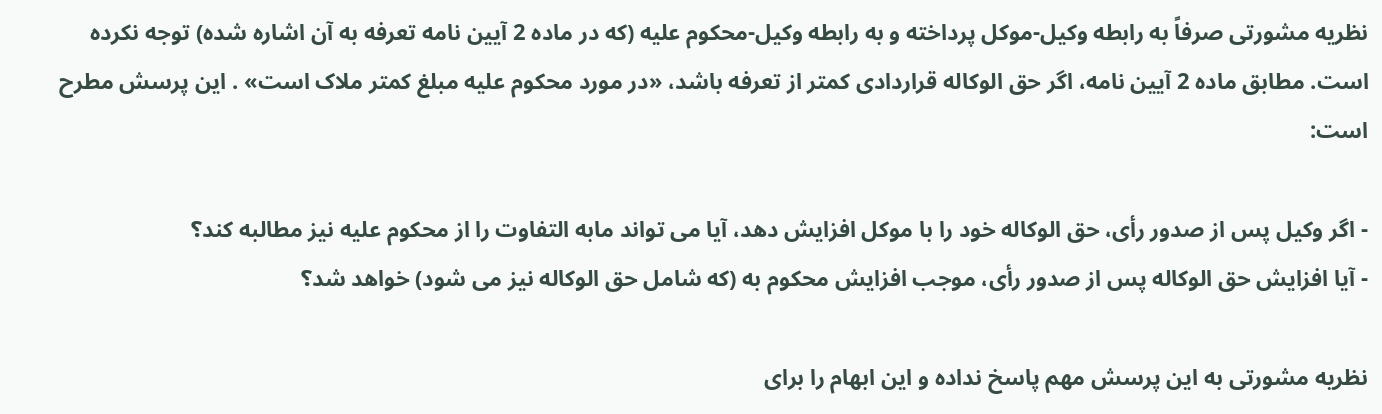نظریه مشورتی صرفاً به رابطه وکیل-موکل پرداخته و به رابطه وکیل-محکوم علیه (که در ماده 2 آیین نامه تعرفه به آن اشاره شده) توجه نکرده است. مطابق ماده 2 آیین نامه، اگر حق الوکاله قراردادی کمتر از تعرفه باشد، «در مورد محکوم علیه مبلغ کمتر ملاک است» . این پرسش مطرح است:

- اگر وکیل پس از صدور رأی، حق الوکاله خود را با موکل افزایش دهد، آیا می تواند مابه التفاوت را از محکوم علیه نیز مطالبه کند؟
- آیا افزایش حق الوکاله پس از صدور رأی، موجب افزایش محکوم به (که شامل حق الوکاله نیز می شود) خواهد شد؟

نظریه مشورتی به این پرسش مهم پاسخ نداده و این ابهام را برای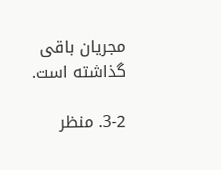مجریان باقی گذاشته است.

3-2. منظر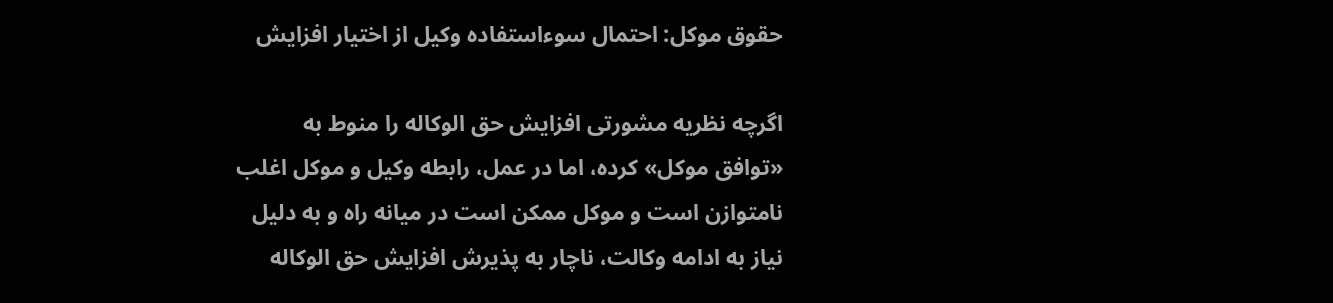حقوق موکل: احتمال سوءاستفاده وکیل از اختیار افزایش

اگرچه نظریه مشورتی افزایش حق الوکاله را منوط به «توافق موکل» کرده، اما در عمل، رابطه وکیل و موکل اغلب نامتوازن است و موکل ممکن است در میانه راه و به دلیل نیاز به ادامه وکالت، ناچار به پذیرش افزایش حق الوکاله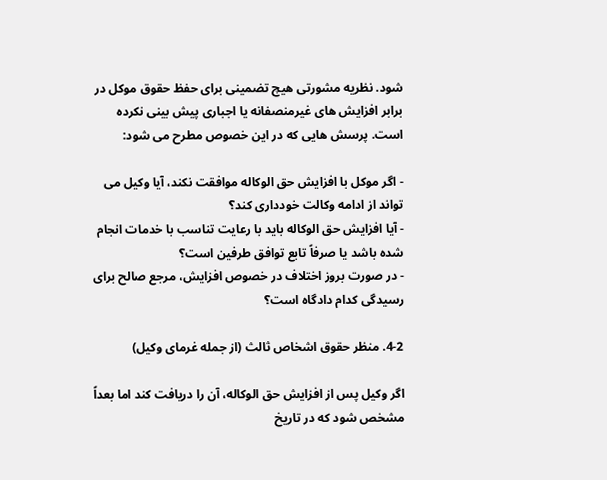شود. نظریه مشورتی هیچ تضمینی برای حفظ حقوق موکل در برابر افزایش های غیرمنصفانه یا اجباری پیش بینی نکرده است. پرسش هایی که در این خصوص مطرح می شود:

- اگر موکل با افزایش حق الوکاله موافقت نکند، آیا وکیل می تواند از ادامه وکالت خودداری کند؟
- آیا افزایش حق الوکاله باید با رعایت تناسب با خدمات انجام شده باشد یا صرفاً تابع توافق طرفین است؟
- در صورت بروز اختلاف در خصوص افزایش، مرجع صالح برای رسیدگی کدام دادگاه است؟

4-2. منظر حقوق اشخاص ثالث (از جمله غرمای وکیل)

اگر وکیل پس از افزایش حق الوکاله، آن را دریافت کند اما بعداً مشخص شود که در تاریخ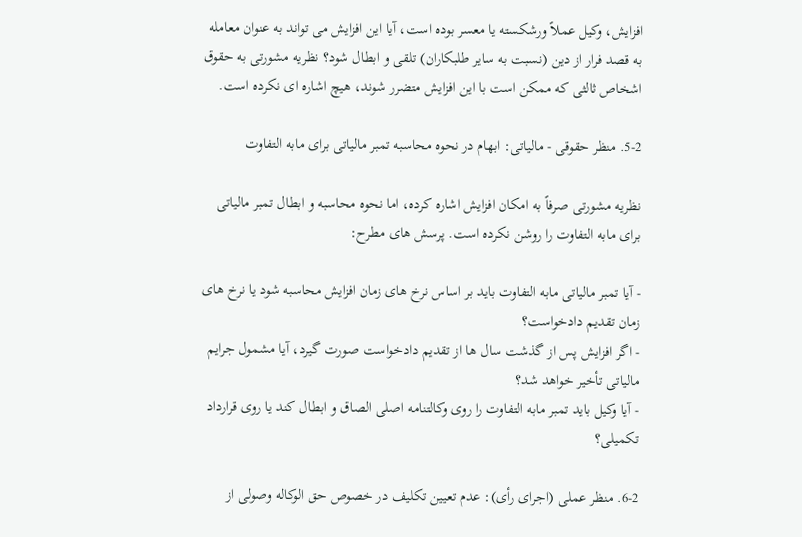افزایش، وکیل عملاً ورشکسته یا معسر بوده است، آیا این افزایش می تواند به عنوان معامله به قصد فرار از دین (نسبت به سایر طلبکاران) تلقی و ابطال شود؟ نظریه مشورتی به حقوق اشخاص ثالثی که ممکن است با این افزایش متضرر شوند، هیچ اشاره ای نکرده است.

5-2. منظر حقوقی - مالیاتی: ابهام در نحوه محاسبه تمبر مالیاتی برای مابه التفاوت

نظریه مشورتی صرفاً به امکان افزایش اشاره کرده، اما نحوه محاسبه و ابطال تمبر مالیاتی برای مابه التفاوت را روشن نکرده است. پرسش های مطرح:

- آیا تمبر مالیاتی مابه التفاوت باید بر اساس نرخ های زمان افزایش محاسبه شود یا نرخ های زمان تقدیم دادخواست؟
- اگر افزایش پس از گذشت سال ها از تقدیم دادخواست صورت گیرد، آیا مشمول جرایم مالیاتی تأخیر خواهد شد؟
- آیا وکیل باید تمبر مابه التفاوت را روی وکالتنامه اصلی الصاق و ابطال کند یا روی قرارداد تکمیلی؟

6-2. منظر عملی (اجرای رأی): عدم تعیین تکلیف در خصوص حق الوکاله وصولی از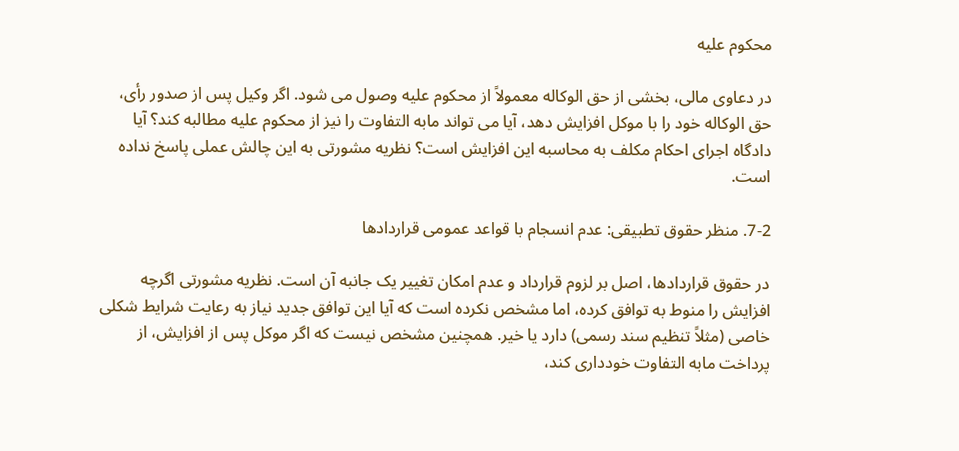محکوم علیه

در دعاوی مالی، بخشی از حق الوکاله معمولاً از محکوم علیه وصول می شود. اگر وکیل پس از صدور رأی، حق الوکاله خود را با موکل افزایش دهد، آیا می تواند مابه التفاوت را نیز از محکوم علیه مطالبه کند؟ آیا دادگاه اجرای احکام مکلف به محاسبه این افزایش است؟ نظریه مشورتی به این چالش عملی پاسخ نداده است.

7-2. منظر حقوق تطبیقی: عدم انسجام با قواعد عمومی قراردادها

در حقوق قراردادها، اصل بر لزوم قرارداد و عدم امکان تغییر یک جانبه آن است. نظریه مشورتی اگرچه افزایش را منوط به توافق کرده، اما مشخص نکرده است که آیا این توافق جدید نیاز به رعایت شرایط شکلی خاصی (مثلاً تنظیم سند رسمی) دارد یا خیر. همچنین مشخص نیست که اگر موکل پس از افزایش، از پرداخت مابه التفاوت خودداری کند،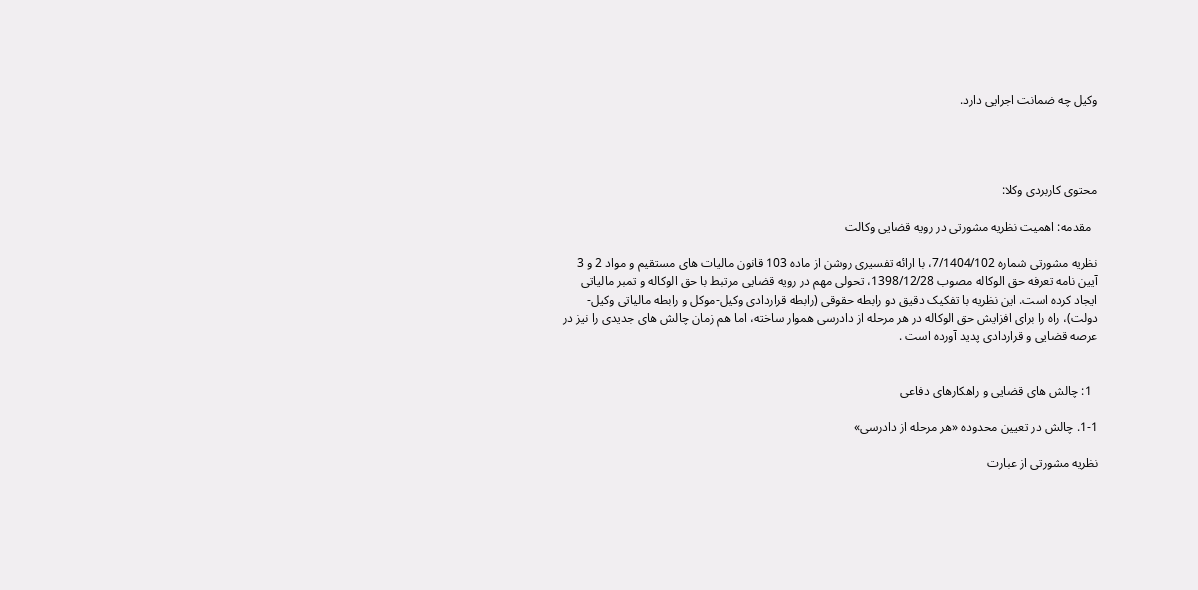وکیل چه ضمانت اجرایی دارد.




محتوی کاربردی وکلا:

  مقدمه: اهمیت نظریه مشورتی در رویه قضایی وکالت

نظریه مشورتی شماره 7/1404/102، با ارائه تفسیری روشن از ماده 103 قانون مالیات های مستقیم و مواد 2 و 3 آیین نامه تعرفه حق الوکاله مصوب 1398/12/28، تحولی مهم در رویه قضایی مرتبط با حق الوکاله و تمبر مالیاتی ایجاد کرده است. این نظریه با تفکیک دقیق دو رابطه حقوقی (رابطه قراردادی وکیل-موکل و رابطه مالیاتی وکیل-دولت)، راه را برای افزایش حق الوکاله در هر مرحله از دادرسی هموار ساخته، اما هم زمان چالش های جدیدی را نیز در عرصه قضایی و قراردادی پدید آورده است .


  1: چالش های قضایی و راهکارهای دفاعی

1-1. چالش در تعیین محدوده «هر مرحله از دادرسی»

نظریه مشورتی از عبارت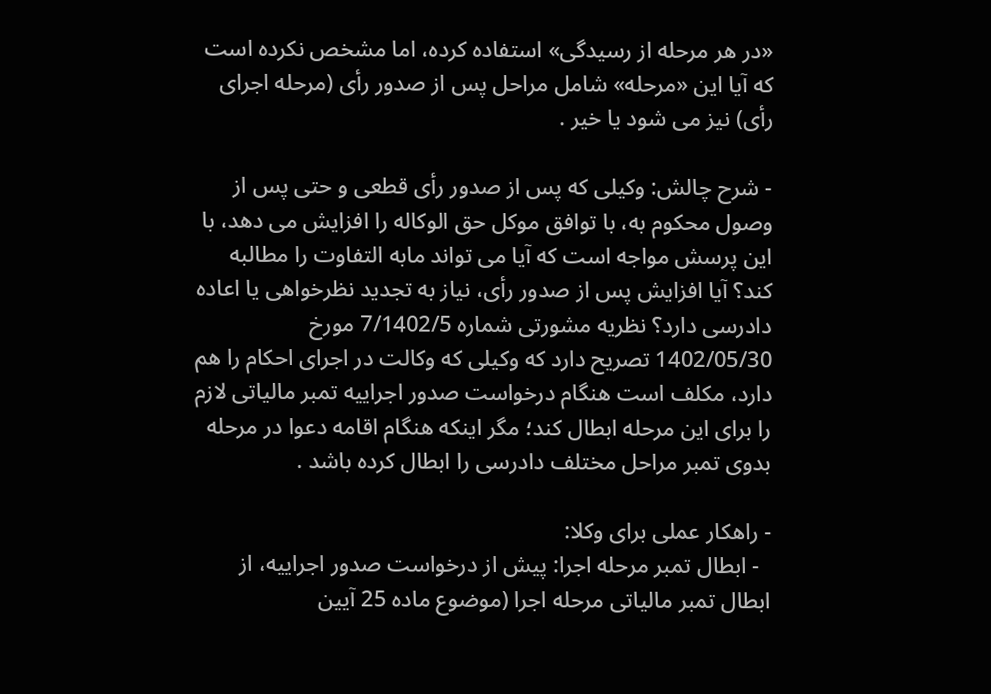«در هر مرحله از رسیدگی» استفاده کرده، اما مشخص نکرده است که آیا این «مرحله» شامل مراحل پس از صدور رأی (مرحله اجرای رأی) نیز می شود یا خیر .

- شرح چالش: وکیلی که پس از صدور رأی قطعی و حتی پس از وصول محکوم به، با توافق موکل حق الوکاله را افزایش می دهد، با این پرسش مواجه است که آیا می تواند مابه التفاوت را مطالبه کند؟ آیا افزایش پس از صدور رأی، نیاز به تجدید نظرخواهی یا اعاده دادرسی دارد؟ نظریه مشورتی شماره 7/1402/5 مورخ 1402/05/30 تصریح دارد که وکیلی که وکالت در اجرای احکام را هم دارد، مکلف است هنگام درخواست صدور اجراییه تمبر مالیاتی لازم را برای این مرحله ابطال کند؛ مگر اینکه هنگام اقامه دعوا در مرحله بدوی تمبر مراحل مختلف دادرسی را ابطال کرده باشد .

- راهکار عملی برای وکلا:
  - ابطال تمبر مرحله اجرا: پیش از درخواست صدور اجراییه، از ابطال تمبر مالیاتی مرحله اجرا (موضوع ماده 25 آیین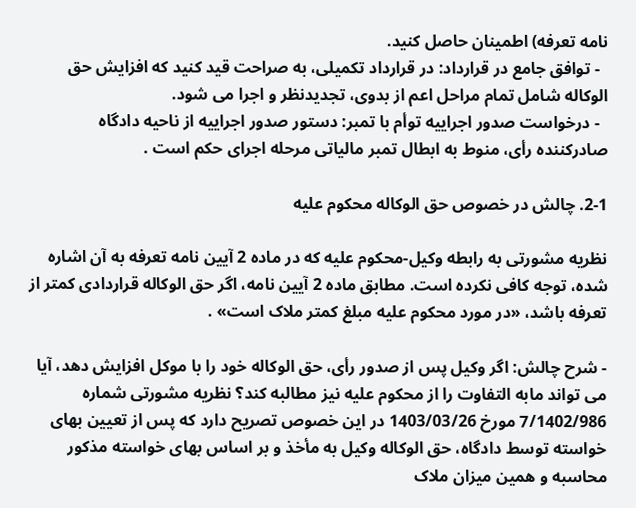نامه تعرفه) اطمینان حاصل کنید.
  - توافق جامع در قرارداد: در قرارداد تکمیلی، به صراحت قید کنید که افزایش حق الوکاله شامل تمام مراحل اعم از بدوی، تجدیدنظر و اجرا می شود.
  - درخواست صدور اجراییه توأم با تمبر: دستور صدور اجراییه از ناحیه دادگاه صادرکننده رأی، منوط به ابطال تمبر مالیاتی مرحله اجرای حکم است .

2-1. چالش در خصوص حق الوکاله محکوم علیه

نظریه مشورتی به رابطه وکیل-محکوم علیه که در ماده 2 آیین نامه تعرفه به آن اشاره شده، توجه کافی نکرده است. مطابق ماده 2 آیین نامه، اگر حق الوکاله قراردادی کمتر از تعرفه باشد، «در مورد محکوم علیه مبلغ کمتر ملاک است» .

- شرح چالش: اگر وکیل پس از صدور رأی، حق الوکاله خود را با موکل افزایش دهد، آیا می تواند مابه التفاوت را از محکوم علیه نیز مطالبه کند؟ نظریه مشورتی شماره 7/1402/986 مورخ 1403/03/26 در این خصوص تصریح دارد که پس از تعیین بهای خواسته توسط دادگاه، حق الوکاله وکیل به مأخذ و بر اساس بهای خواسته مذکور محاسبه و همین میزان ملاک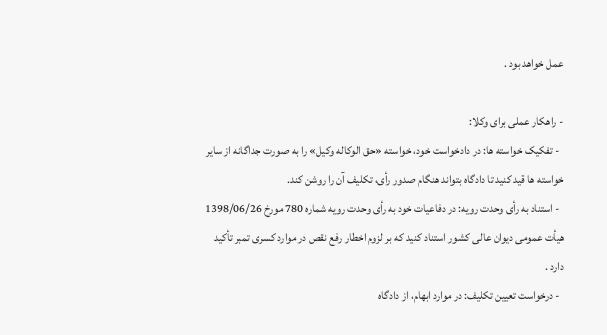عمل خواهد بود .

- راهکار عملی برای وکلا:
  - تفکیک خواسته ها: در دادخواست خود، خواسته «حق الوکاله وکیل» را به صورت جداگانه از سایر خواسته ها قید کنید تا دادگاه بتواند هنگام صدور رأی، تکلیف آن را روشن کند.
  - استناد به رأی وحدت رویه: در دفاعیات خود به رأی وحدت رویه شماره 780 مورخ 1398/06/26 هیأت عمومی دیوان عالی کشور استناد کنید که بر لزوم اخطار رفع نقص در موارد کسری تمبر تأکید دارد .
  - درخواست تعیین تکلیف: در موارد ابهام، از دادگاه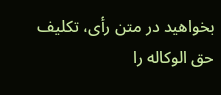بخواهید در متن رأی، تکلیف حق الوکاله را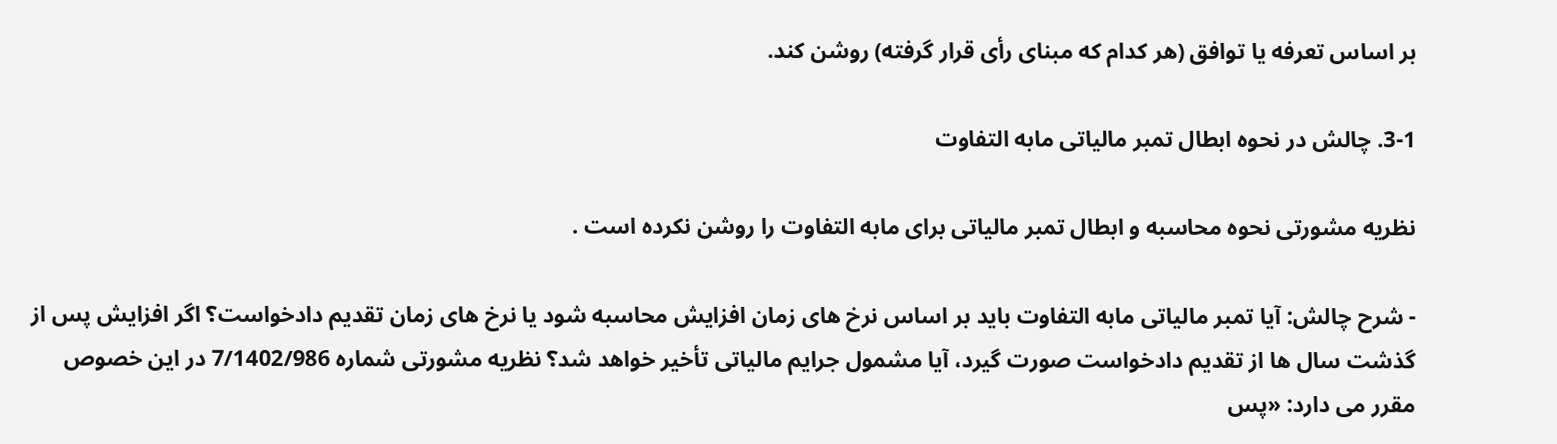بر اساس تعرفه یا توافق (هر کدام که مبنای رأی قرار گرفته) روشن کند.

3-1. چالش در نحوه ابطال تمبر مالیاتی مابه التفاوت

نظریه مشورتی نحوه محاسبه و ابطال تمبر مالیاتی برای مابه التفاوت را روشن نکرده است .

- شرح چالش: آیا تمبر مالیاتی مابه التفاوت باید بر اساس نرخ های زمان افزایش محاسبه شود یا نرخ های زمان تقدیم دادخواست؟ اگر افزایش پس از گذشت سال ها از تقدیم دادخواست صورت گیرد، آیا مشمول جرایم مالیاتی تأخیر خواهد شد؟ نظریه مشورتی شماره 7/1402/986 در این خصوص مقرر می دارد: «پس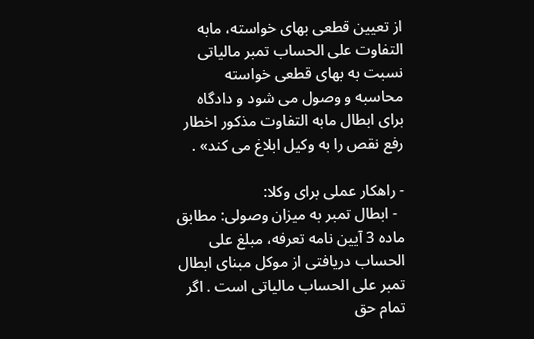از تعیین قطعی بهای خواسته، مابه التفاوت علی الحساب تمبر مالیاتی نسبت به بهای قطعی خواسته محاسبه و وصول می شود و دادگاه برای ابطال مابه التفاوت مذکور اخطار رفع نقص را به وکیل ابلاغ می کند» .

- راهکار عملی برای وکلا:
  - ابطال تمبر به میزان وصولی: مطابق ماده 3 آیین نامه تعرفه، مبلغ علی الحساب دریافتی از موکل مبنای ابطال تمبر علی الحساب مالیاتی است . اگر تمام حق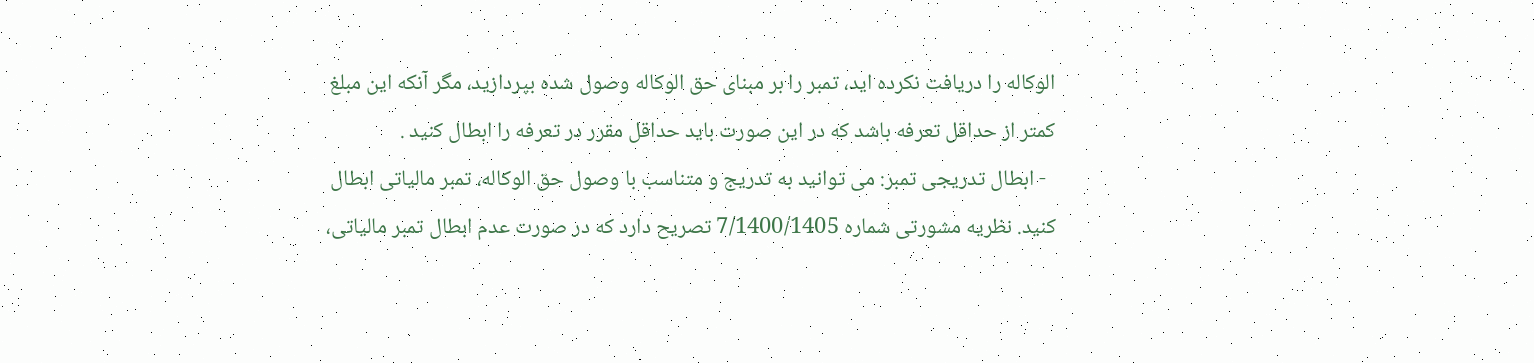الوکاله را دریافت نکرده اید، تمبر را بر مبنای حق الوکاله وصول شده بپردازید، مگر آنکه این مبلغ کمتر از حداقل تعرفه باشد که در این صورت باید حداقل مقرر در تعرفه را ابطال کنید .
  - ابطال تدریجی تمبر: می توانید به تدریج و متناسب با وصول حق الوکاله، تمبر مالیاتی ابطال کنید. نظریه مشورتی شماره 7/1400/1405 تصریح دارد که در صورت عدم ابطال تمبر مالیاتی،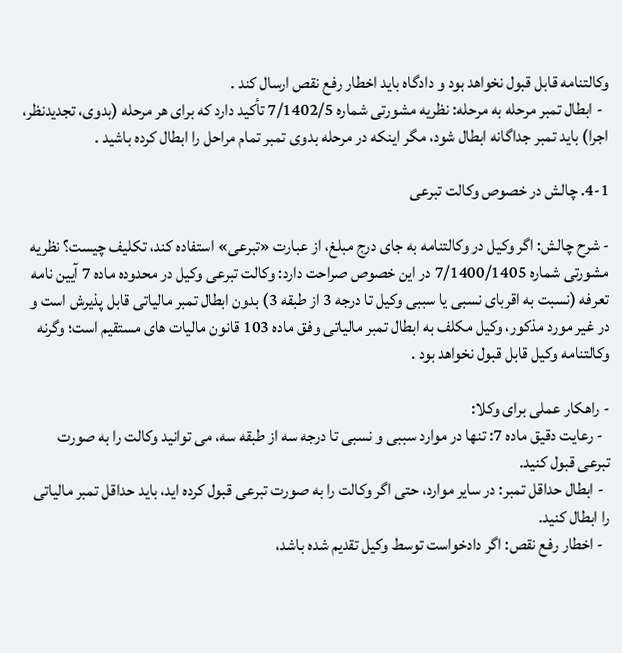وکالتنامه قابل قبول نخواهد بود و دادگاه باید اخطار رفع نقص ارسال کند .
  - ابطال تمبر مرحله به مرحله: نظریه مشورتی شماره 7/1402/5 تأکید دارد که برای هر مرحله (بدوی، تجدیدنظر، اجرا) باید تمبر جداگانه ابطال شود، مگر اینکه در مرحله بدوی تمبر تمام مراحل را ابطال کرده باشید .

4-1. چالش در خصوص وکالت تبرعی

- شرح چالش: اگر وکیل در وکالتنامه به جای درج مبلغ، از عبارت «تبرعی» استفاده کند، تکلیف چیست؟ نظریه مشورتی شماره 7/1400/1405 در این خصوص صراحت دارد: وکالت تبرعی وکیل در محدوده ماده 7 آیین نامه تعرفه (نسبت به اقربای نسبی یا سببی وکیل تا درجه 3 از طبقه 3) بدون ابطال تمبر مالیاتی قابل پذیرش است و در غیر مورد مذکور، وکیل مکلف به ابطال تمبر مالیاتی وفق ماده 103 قانون مالیات های مستقیم است؛ وگرنه وکالتنامه وکیل قابل قبول نخواهد بود .

- راهکار عملی برای وکلا:
  - رعایت دقیق ماده 7: تنها در موارد سببی و نسبی تا درجه سه از طبقه سه، می توانید وکالت را به صورت تبرعی قبول کنید.
  - ابطال حداقل تمبر: در سایر موارد، حتی اگر وکالت را به صورت تبرعی قبول کرده اید، باید حداقل تمبر مالیاتی را ابطال کنید.
  - اخطار رفع نقص: اگر دادخواست توسط وکیل تقدیم شده باشد،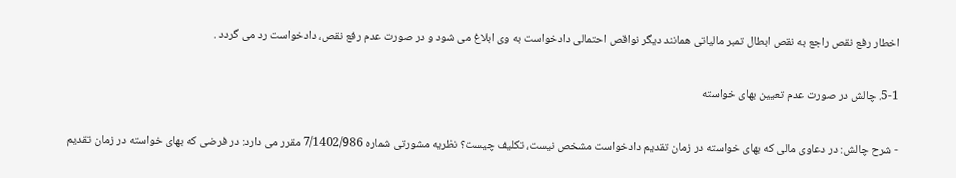اخطار رفع نقص راجع به نقص ابطال تمبر مالیاتی همانند دیگر نواقص احتمالی دادخواست به وی ابلاغ می شود و در صورت عدم رفع نقص، دادخواست رد می گردد .

5-1. چالش در صورت عدم تعیین بهای خواسته

- شرح چالش: در دعاوی مالی که بهای خواسته در زمان تقدیم دادخواست مشخص نیست، تکلیف چیست؟ نظریه مشورتی شماره 7/1402/986 مقرر می دارد: در فرضی که بهای خواسته در زمان تقدیم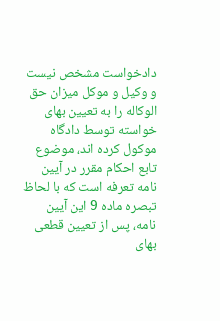دادخواست مشخص نیست و وکیل و موکل میزان حق الوکاله را به تعیین بهای خواسته توسط دادگاه موکول کرده اند، موضوع تابع احکام مقرر در آیین نامه تعرفه است که با لحاظ تبصره ماده 9 این آیین نامه، پس از تعیین قطعی بهای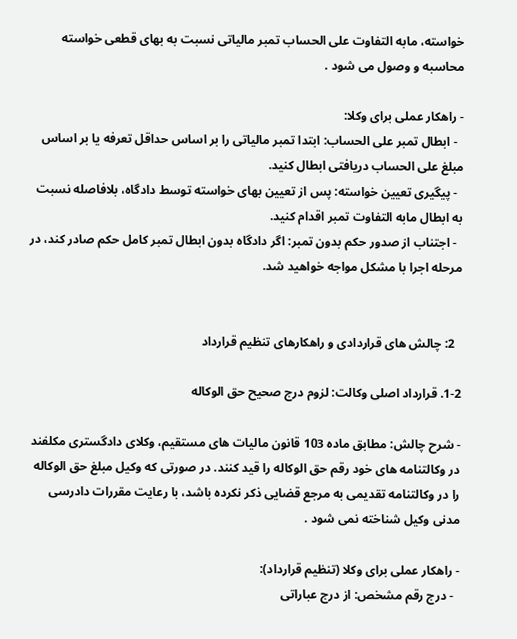خواسته، مابه التفاوت علی الحساب تمبر مالیاتی نسبت به بهای قطعی خواسته محاسبه و وصول می شود .

- راهکار عملی برای وکلا:
  - ابطال تمبر علی الحساب: ابتدا تمبر مالیاتی را بر اساس حداقل تعرفه یا بر اساس مبلغ علی الحساب دریافتی ابطال کنید.
  - پیگیری تعیین خواسته: پس از تعیین بهای خواسته توسط دادگاه، بلافاصله نسبت به ابطال مابه التفاوت تمبر اقدام کنید.
  - اجتناب از صدور حکم بدون تمبر: اگر دادگاه بدون ابطال تمبر کامل حکم صادر کند، در مرحله اجرا با مشکل مواجه خواهید شد.


  2: چالش های قراردادی و راهکارهای تنظیم قرارداد

1-2. قرارداد اصلی وکالت: لزوم درج صحیح حق الوکاله

- شرح چالش: مطابق ماده 103 قانون مالیات های مستقیم، وکلای دادگستری مکلفند در وکالتنامه های خود رقم حق الوکاله را قید کنند. در صورتی که وکیل مبلغ حق الوکاله را در وکالتنامه تقدیمی به مرجع قضایی ذکر نکرده باشد، با رعایت مقررات دادرسی مدنی وکیل شناخته نمی شود .

- راهکار عملی برای وکلا (تنظیم قرارداد):
  - درج رقم مشخص: از درج عباراتی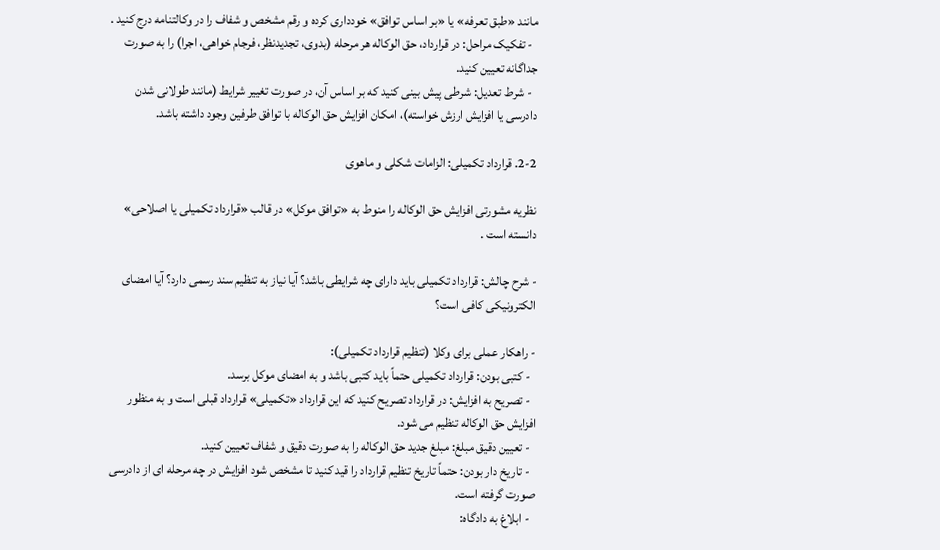مانند «طبق تعرفه» یا «بر اساس توافق» خودداری کرده و رقم مشخص و شفاف را در وکالتنامه درج کنید .
  - تفکیک مراحل: در قرارداد، حق الوکاله هر مرحله (بدوی، تجدیدنظر، فرجام خواهی، اجرا) را به صورت جداگانه تعیین کنید.
  - شرط تعدیل: شرطی پیش بینی کنید که بر اساس آن، در صورت تغییر شرایط (مانند طولانی شدن دادرسی یا افزایش ارزش خواسته)، امکان افزایش حق الوکاله با توافق طرفین وجود داشته باشد.

2-2. قرارداد تکمیلی: الزامات شکلی و ماهوی

نظریه مشورتی افزایش حق الوکاله را منوط به «توافق موکل» در قالب «قرارداد تکمیلی یا اصلاحی» دانسته است .

- شرح چالش: قرارداد تکمیلی باید دارای چه شرایطی باشد؟ آیا نیاز به تنظیم سند رسمی دارد؟ آیا امضای الکترونیکی کافی است؟

- راهکار عملی برای وکلا (تنظیم قرارداد تکمیلی):
  - کتبی بودن: قرارداد تکمیلی حتماً باید کتبی باشد و به امضای موکل برسد.
  - تصریح به افزایش: در قرارداد تصریح کنید که این قرارداد «تکمیلی» قرارداد قبلی است و به منظور افزایش حق الوکاله تنظیم می شود.
  - تعیین دقیق مبلغ: مبلغ جدید حق الوکاله را به صورت دقیق و شفاف تعیین کنید.
  - تاریخ دار بودن: حتماً تاریخ تنظیم قرارداد را قید کنید تا مشخص شود افزایش در چه مرحله ای از دادرسی صورت گرفته است.
  - ابلاغ به دادگاه: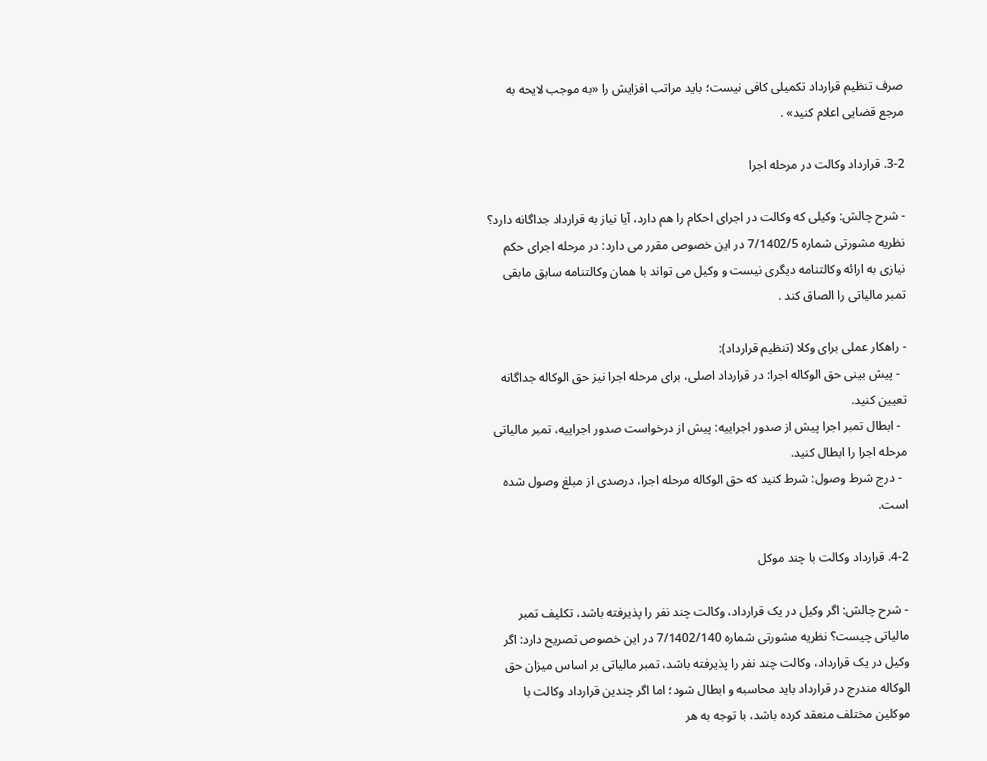صرف تنظیم قرارداد تکمیلی کافی نیست؛ باید مراتب افزایش را «به موجب لایحه به مرجع قضایی اعلام کنید» .

3-2. قرارداد وکالت در مرحله اجرا

- شرح چالش: وکیلی که وکالت در اجرای احکام را هم دارد، آیا نیاز به قرارداد جداگانه دارد؟ نظریه مشورتی شماره 7/1402/5 در این خصوص مقرر می دارد: در مرحله اجرای حکم نیازی به ارائه وکالتنامه دیگری نیست و وکیل می تواند با همان وکالتنامه سابق مابقی تمبر مالیاتی را الصاق کند .

- راهکار عملی برای وکلا (تنظیم قرارداد):
  - پیش بینی حق الوکاله اجرا: در قرارداد اصلی، برای مرحله اجرا نیز حق الوکاله جداگانه تعیین کنید.
  - ابطال تمبر اجرا پیش از صدور اجراییه: پیش از درخواست صدور اجراییه، تمبر مالیاتی مرحله اجرا را ابطال کنید.
  - درج شرط وصول: شرط کنید که حق الوکاله مرحله اجرا، درصدی از مبلغ وصول شده است.

4-2. قرارداد وکالت با چند موکل

- شرح چالش: اگر وکیل در یک قرارداد، وکالت چند نفر را پذیرفته باشد، تکلیف تمبر مالیاتی چیست؟ نظریه مشورتی شماره 7/1402/140 در این خصوص تصریح دارد: اگر وکیل در یک قرارداد، وکالت چند نفر را پذیرفته باشد، تمبر مالیاتی بر اساس میزان حق الوکاله مندرج در قرارداد باید محاسبه و ابطال شود؛ اما اگر چندین قرارداد وکالت با موکلین مختلف منعقد کرده باشد، با توجه به هر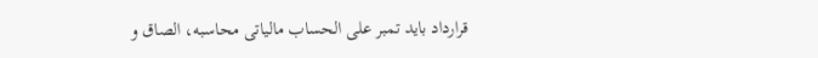قرارداد باید تمبر علی الحساب مالیاتی محاسبه، الصاق و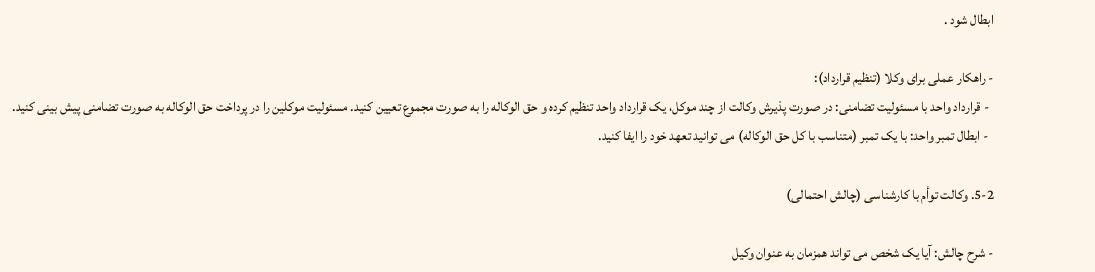ابطال شود .

- راهکار عملی برای وکلا (تنظیم قرارداد):
  - قرارداد واحد با مسئولیت تضامنی: در صورت پذیرش وکالت از چند موکل، یک قرارداد واحد تنظیم کرده و حق الوکاله را به صورت مجموع تعیین کنید. مسئولیت موکلین را در پرداخت حق الوکاله به صورت تضامنی پیش بینی کنید.
  - ابطال تمبر واحد: با یک تمبر (متناسب با کل حق الوکاله) می توانید تعهد خود را ایفا کنید.

5-2. وکالت توأم با کارشناسی (چالش احتمالی)

- شرح چالش: آیا یک شخص می تواند همزمان به عنوان وکیل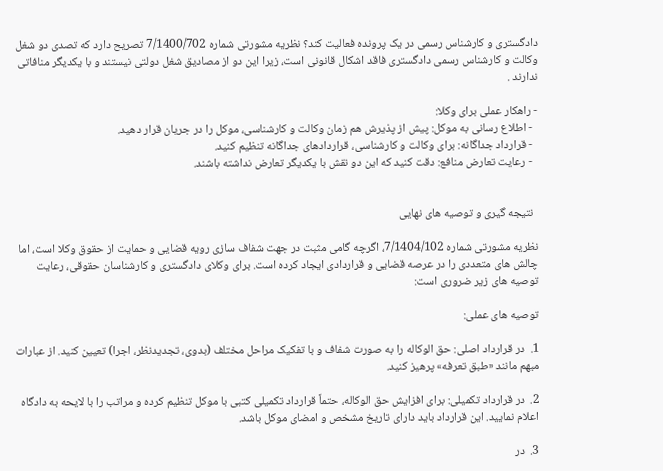دادگستری و کارشناس رسمی در یک پرونده فعالیت کند؟ نظریه مشورتی شماره 7/1400/702 تصریح دارد که تصدی دو شغل وکالت و کارشناس رسمی دادگستری فاقد اشکال قانونی است، زیرا این دو از مصادیق شغل دولتی نیستند و با یکدیگر منافاتی ندارند .

- راهکار عملی برای وکلا:
  - اطلاع رسانی به موکل: پیش از پذیرش هم زمان وکالت و کارشناسی، موکل را در جریان قرار دهید.
  - قرارداد جداگانه: برای وکالت و کارشناسی، قراردادهای جداگانه تنظیم کنید.
  - رعایت تعارض منافع: دقت کنید که این دو نقش با یکدیگر تعارض نداشته باشند.


  نتیجه گیری و توصیه های نهایی

نظریه مشورتی شماره 7/1404/102، اگرچه گامی مثبت در جهت شفاف سازی رویه قضایی و حمایت از حقوق وکلا است، اما چالش های متعددی را در عرصه قضایی و قراردادی ایجاد کرده است. برای وکلای دادگستری و کارشناسان حقوقی، رعایت توصیه های زیر ضروری است:

توصیه های عملی:

1.  در قرارداد اصلی: حق الوکاله را به صورت شفاف و با تفکیک مراحل مختلف (بدوی، تجدیدنظر، اجرا) تعیین کنید. از عبارات مبهم مانند «طبق تعرفه» پرهیز کنید.

2.  در قرارداد تکمیلی: برای افزایش حق الوکاله، حتماً قرارداد تکمیلی کتبی با موکل تنظیم کرده و مراتب را با لایحه به دادگاه اعلام نمایید. این قرارداد باید دارای تاریخ مشخص و امضای موکل باشد.

3.  در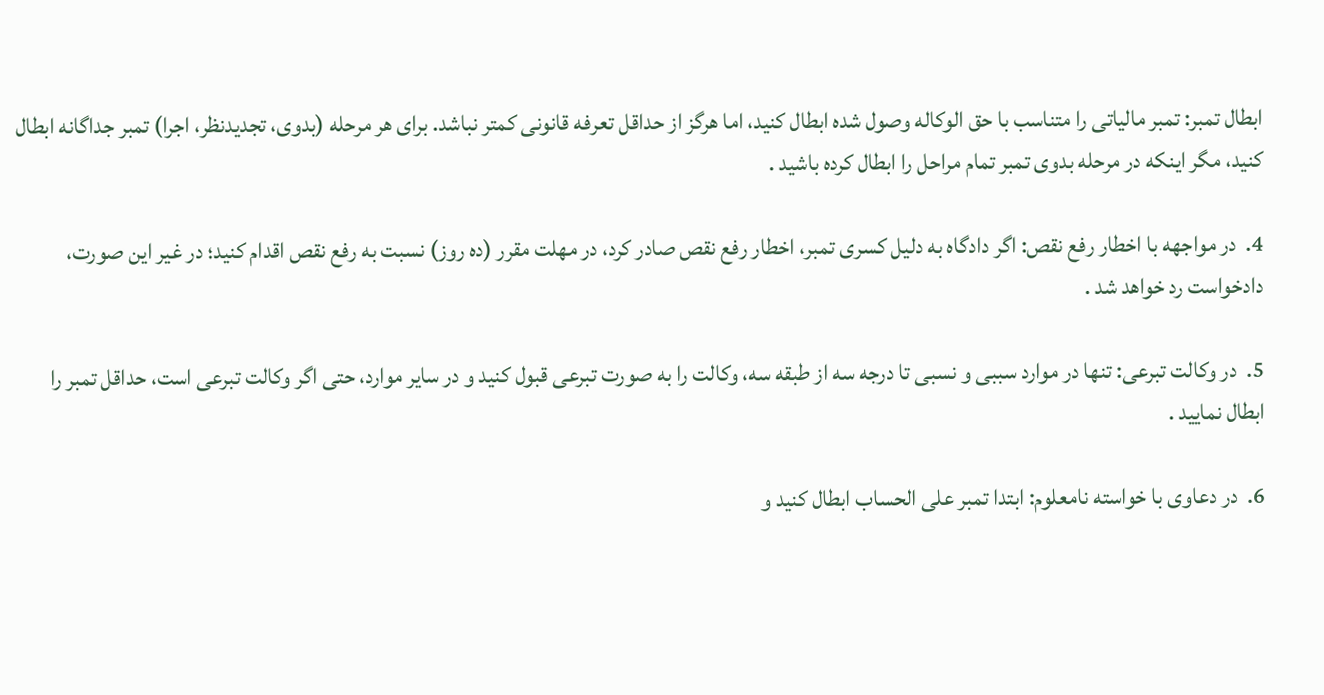ابطال تمبر: تمبر مالیاتی را متناسب با حق الوکاله وصول شده ابطال کنید، اما هرگز از حداقل تعرفه قانونی کمتر نباشد. برای هر مرحله (بدوی، تجدیدنظر، اجرا) تمبر جداگانه ابطال کنید، مگر اینکه در مرحله بدوی تمبر تمام مراحل را ابطال کرده باشید .

4.  در مواجهه با اخطار رفع نقص: اگر دادگاه به دلیل کسری تمبر، اخطار رفع نقص صادر کرد، در مهلت مقرر (ده روز) نسبت به رفع نقص اقدام کنید؛ در غیر این صورت، دادخواست رد خواهد شد .

5.  در وکالت تبرعی: تنها در موارد سببی و نسبی تا درجه سه از طبقه سه، وکالت را به صورت تبرعی قبول کنید و در سایر موارد، حتی اگر وکالت تبرعی است، حداقل تمبر را ابطال نمایید .

6.  در دعاوی با خواسته نامعلوم: ابتدا تمبر علی الحساب ابطال کنید و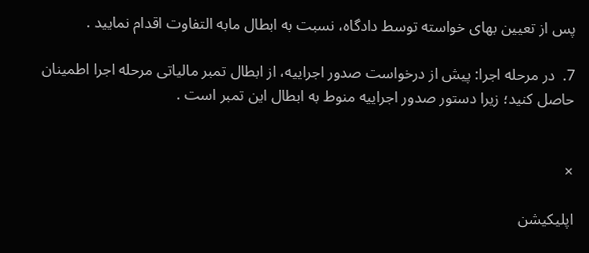پس از تعیین بهای خواسته توسط دادگاه، نسبت به ابطال مابه التفاوت اقدام نمایید .

7.  در مرحله اجرا: پیش از درخواست صدور اجراییه، از ابطال تمبر مالیاتی مرحله اجرا اطمینان حاصل کنید؛ زیرا دستور صدور اجراییه منوط به ابطال این تمبر است .


×

اپلیکیشن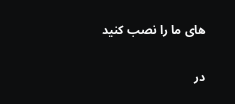های ما را نصب کنید

در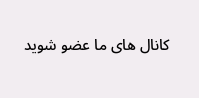کانال های ما عضو شوید